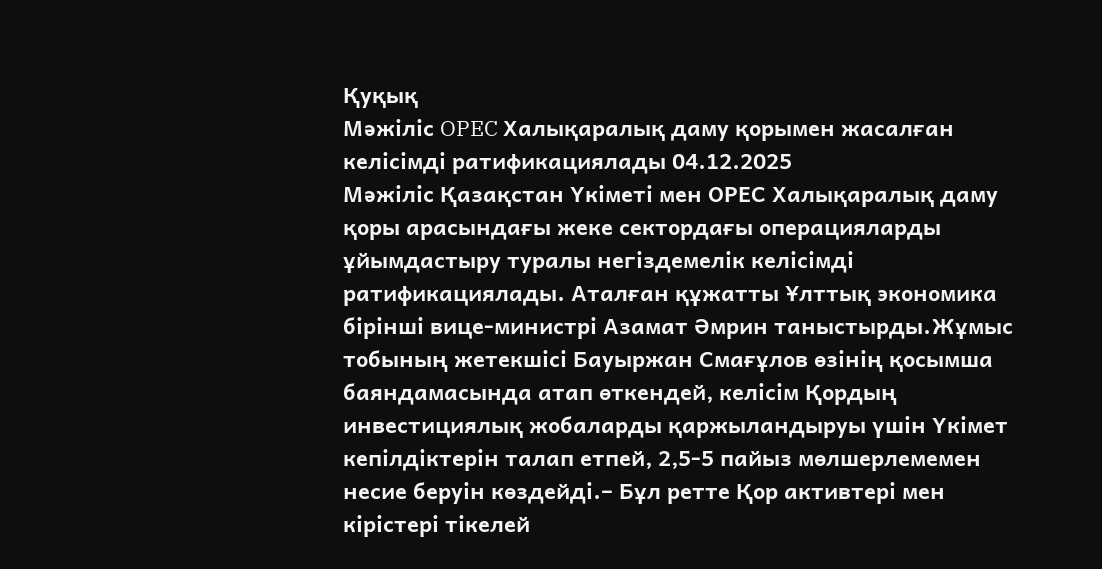Қуқық
Мәжіліс OPEC Халықаралық даму қорымен жасалған келісімді ратификациялады 04.12.2025
Мәжіліс Қазақстан Үкіметі мен ОРЕС Халықаралық даму қоры арасындағы жеке сектордағы операцияларды ұйымдастыру туралы негіздемелік келісімді ратификациялады. Аталған құжатты Ұлттық экономика бірінші вице-министрі Азамат Әмрин таныстырды.Жұмыс тобының жетекшісі Бауыржан Смағұлов өзінің қосымша баяндамасында атап өткендей, келісім Қордың инвестициялық жобаларды қаржыландыруы үшін Үкімет кепілдіктерін талап етпей, 2,5-5 пайыз мөлшерлемемен несие беруін көздейді.– Бұл ретте Қор активтері мен кірістері тікелей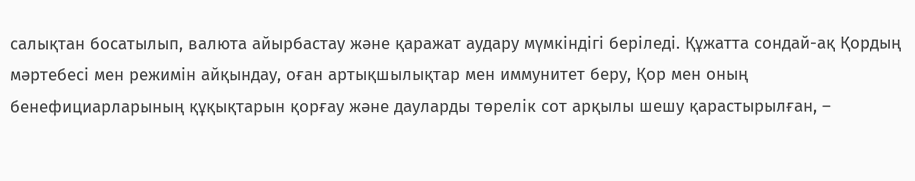салықтан босатылып, валюта айырбастау және қаражат аудару мүмкіндігі беріледі. Құжатта сондай-ақ Қордың мәртебесі мен режимін айқындау, оған артықшылықтар мен иммунитет беру, Қор мен оның бенефициарларының құқықтарын қорғау және дауларды төрелік сот арқылы шешу қарастырылған, –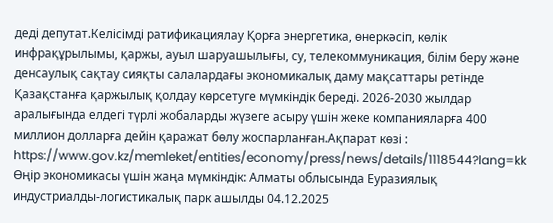деді депутат.Келісімді ратификациялау Қорға энергетика, өнеркәсіп, көлік инфрақұрылымы, қаржы, ауыл шаруашылығы, су, телекоммуникация, білім беру және денсаулық сақтау сияқты салалардағы экономикалық даму мақсаттары ретінде Қазақстанға қаржылық қолдау көрсетуге мүмкіндік береді. 2026-2030 жылдар аралығында елдегі түрлі жобаларды жүзеге асыру үшін жеке компанияларға 400 миллион долларға дейін қаражат бөлу жоспарланған.Ақпарат көзі : https://www.gov.kz/memleket/entities/economy/press/news/details/1118544?lang=kk
Өңір экономикасы үшін жаңа мүмкіндік: Алматы облысында Еуразиялық индустриалды-логистикалық парк ашылды 04.12.2025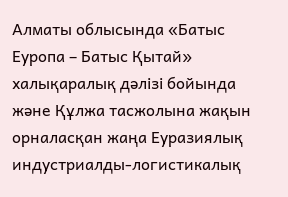Алматы облысында «Батыс Еуропа – Батыс Қытай» халықаралық дәлізі бойында және Құлжа тасжолына жақын орналасқан жаңа Еуразиялық индустриалды-логистикалық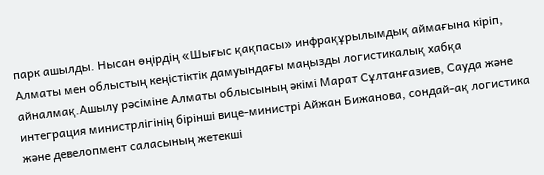парк ашылды. Нысан өңірдің «Шығыс қақпасы» инфрақұрылымдық аймағына кіріп, Алматы мен облыстың кеңістіктік дамуындағы маңызды логистикалық хабқа айналмақ.Ашылу рәсіміне Алматы облысының әкімі Марат Сұлтанғазиев, Сауда және интеграция министрлігінің бірінші вице-министрі Айжан Бижанова, сондай-ақ логистика және девелопмент саласының жетекші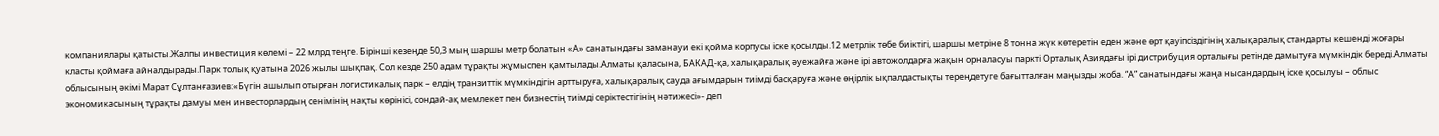компаниялары қатысты.Жалпы инвестиция көлемі – 22 млрд теңге. Бірінші кезеңде 50,3 мың шаршы метр болатын «А» санатындағы заманауи екі қойма корпусы іске қосылды.12 метрлік төбе биіктігі, шаршы метріне 8 тонна жүк көтеретін еден және өрт қауіпсіздігінің халықаралық стандарты кешенді жоғары класты қоймаға айналдырады.Парк толық қуатына 2026 жылы шықпақ. Сол кезде 250 адам тұрақты жұмыспен қамтылады.Алматы қаласына, БАКАД-қа, халықаралық әуежайға және ірі автожолдарға жақын орналасуы паркті Орталық Азиядағы ірі дистрибуция орталығы ретінде дамытуға мүмкіндік береді.Алматы облысының әкімі Марат Сұлтанғазиев:«Бүгін ашылып отырған логистикалық парк – елдің транзиттік мүмкіндігін арттыруға, халықаралық сауда ағымдарын тиімді басқаруға және өңірлік ықпалдастықты тереңдетуге бағытталған маңызды жоба. “А” санатындағы жаңа нысандардың іске қосылуы – облыс экономикасының тұрақты дамуы мен инвесторлардың сенімінің нақты көрінісі, сондай-ақ мемлекет пен бизнестің тиімді серіктестігінің нәтижесі»- деп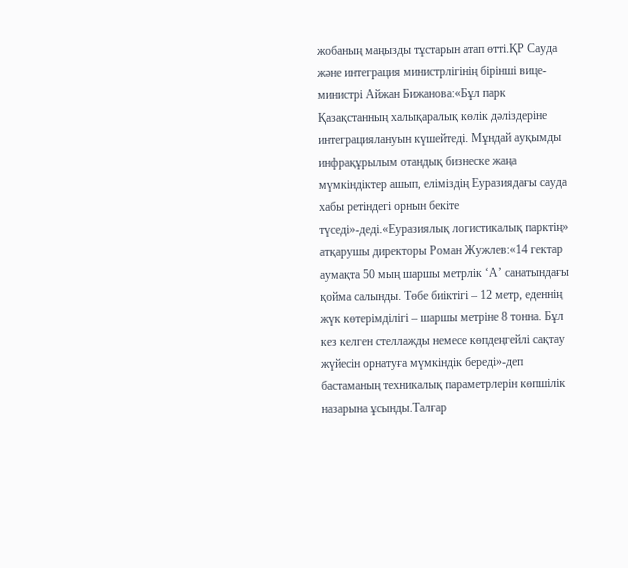жобаның маңызды тұстарын атап өтті.ҚР Сауда және интеграция министрлігінің бірінші вице-министрі Айжан Бижанова:«Бұл парк Қазақстанның халықаралық көлік дәліздеріне интеграциялануын күшейтеді. Мұндай ауқымды инфрақұрылым отандық бизнеске жаңа мүмкіндіктер ашып, еліміздің Еуразиядағы сауда хабы ретіндегі орнын бекіте түседі»-деді.«Еуразиялық логистикалық парктің» атқарушы директоры Роман Жужлев:«14 гектар аумақта 50 мың шаршы метрлік ‘А’ санатындағы қойма салынды. Төбе биіктігі – 12 метр, еденнің жүк көтерімділігі – шаршы метріне 8 тонна. Бұл кез келген стеллажды немесе көпдеңгейлі сақтау жүйесін орнатуға мүмкіндік береді»-деп бастаманың техникалық параметрлерін көпшілік назарына ұсынды.Талғар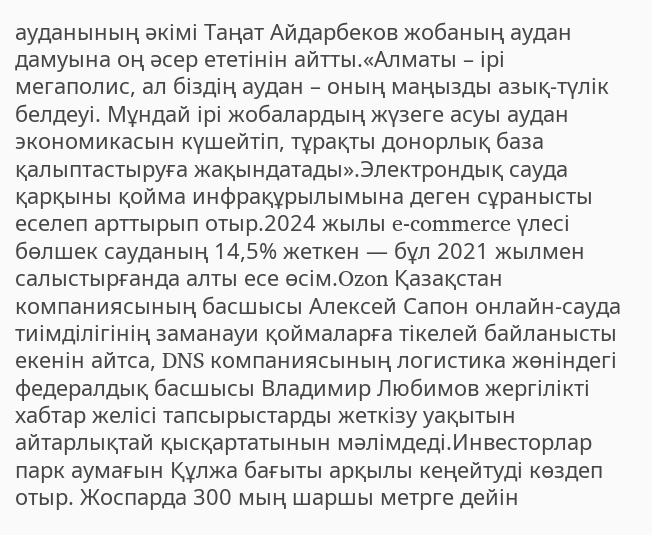ауданының әкімі Таңат Айдарбеков жобаның аудан дамуына оң әсер ететінін айтты.«Алматы – ірі мегаполис, ал біздің аудан – оның маңызды азық-түлік белдеуі. Мұндай ірі жобалардың жүзеге асуы аудан экономикасын күшейтіп, тұрақты донорлық база қалыптастыруға жақындатады».Электрондық сауда қарқыны қойма инфрақұрылымына деген сұранысты еселеп арттырып отыр.2024 жылы e-commerce үлесі бөлшек сауданың 14,5% жеткен — бұл 2021 жылмен салыстырғанда алты есе өсім.Ozon Қазақстан компаниясының басшысы Алексей Сапон онлайн-сауда тиімділігінің заманауи қоймаларға тікелей байланысты екенін айтса, DNS компаниясының логистика жөніндегі федералдық басшысы Владимир Любимов жергілікті хабтар желісі тапсырыстарды жеткізу уақытын айтарлықтай қысқартатынын мәлімдеді.Инвесторлар парк аумағын Құлжа бағыты арқылы кеңейтуді көздеп отыр. Жоспарда 300 мың шаршы метрге дейін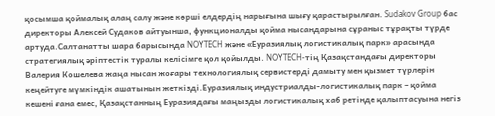қосымша қоймалық алаң салу және көрші елдердің нарығына шығу қарастырылған. Sudakov Group бас директоры Алексей Судаков айтуынша, функционалды қойма нысандарына сұраныс тұрақты түрде артуда.Салтанатты шара барысында NOYTECH және «Еуразиялық логистикалық парк» арасында стратегиялық әріптестік туралы келісімге қол қойылды. NOYTECH-тің Қазақстандағы директоры Валерия Кошелева жаңа нысан жоғары технологиялық сервистерді дамыту мен қызмет түрлерін кеңейтуге мүмкіндік ашатынын жеткізді.Еуразиялық индустриалды-логистикалық парк – қойма кешені ғана емес, Қазақстанның Еуразиядағы маңызды логистикалық хаб ретінде қалыптасуына негіз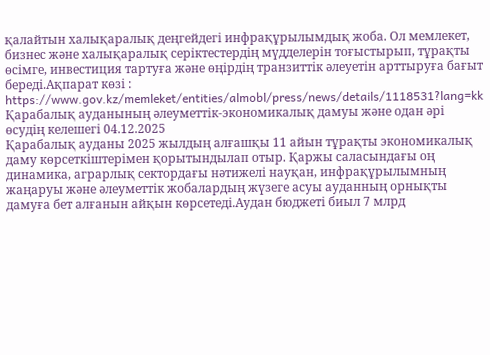қалайтын халықаралық деңгейдегі инфрақұрылымдық жоба. Ол мемлекет, бизнес және халықаралық серіктестердің мүдделерін тоғыстырып, тұрақты өсімге, инвестиция тартуға және өңірдің транзиттік әлеуетін арттыруға бағыт береді.Ақпарат көзі : https://www.gov.kz/memleket/entities/almobl/press/news/details/1118531?lang=kk
Қарабалық ауданының әлеуметтік-экономикалық дамуы және одан әрі өсудің келешегі 04.12.2025
Қарабалық ауданы 2025 жылдың алғашқы 11 айын тұрақты экономикалық даму көрсеткіштерімен қорытындылап отыр. Қаржы саласындағы оң динамика, аграрлық сектордағы нәтижелі науқан, инфрақұрылымның жаңаруы және әлеуметтік жобалардың жүзеге асуы ауданның орнықты дамуға бет алғанын айқын көрсетеді.Аудан бюджеті биыл 7 млрд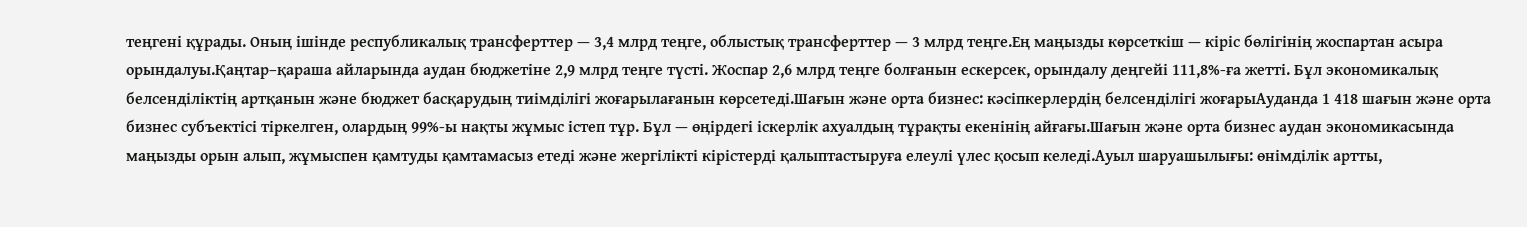теңгені құрады. Оның ішінде республикалық трансферттер — 3,4 млрд теңге, облыстық трансферттер — 3 млрд теңге.Ең маңызды көрсеткіш — кіріс бөлігінің жоспартан асыра орындалуы.Қаңтар–қараша айларында аудан бюджетіне 2,9 млрд теңге түсті. Жоспар 2,6 млрд теңге болғанын ескерсек, орындалу деңгейі 111,8%-ға жетті. Бұл экономикалық белсенділіктің артқанын және бюджет басқарудың тиімділігі жоғарылағанын көрсетеді.Шағын және орта бизнес: кәсіпкерлердің белсенділігі жоғарыАуданда 1 418 шағын және орта бизнес субъектісі тіркелген, олардың 99%-ы нақты жұмыс істеп тұр. Бұл — өңірдегі іскерлік ахуалдың тұрақты екенінің айғағы.Шағын және орта бизнес аудан экономикасында маңызды орын алып, жұмыспен қамтуды қамтамасыз етеді және жергілікті кірістерді қалыптастыруға елеулі үлес қосып келеді.Ауыл шаруашылығы: өнімділік артты,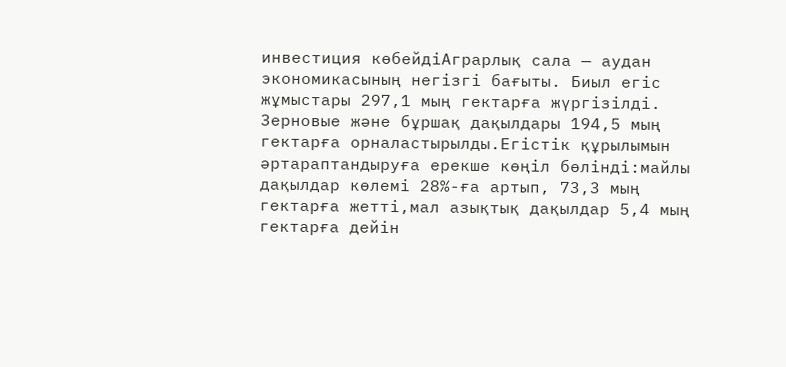инвестиция көбейдіАграрлық сала — аудан экономикасының негізгі бағыты. Биыл егіс жұмыстары 297,1 мың гектарға жүргізілді. Зерновые және бұршақ дақылдары 194,5 мың гектарға орналастырылды.Егістік құрылымын әртараптандыруға ерекше көңіл бөлінді:майлы дақылдар көлемі 28%-ға артып, 73,3 мың гектарға жетті,мал азықтық дақылдар 5,4 мың гектарға дейін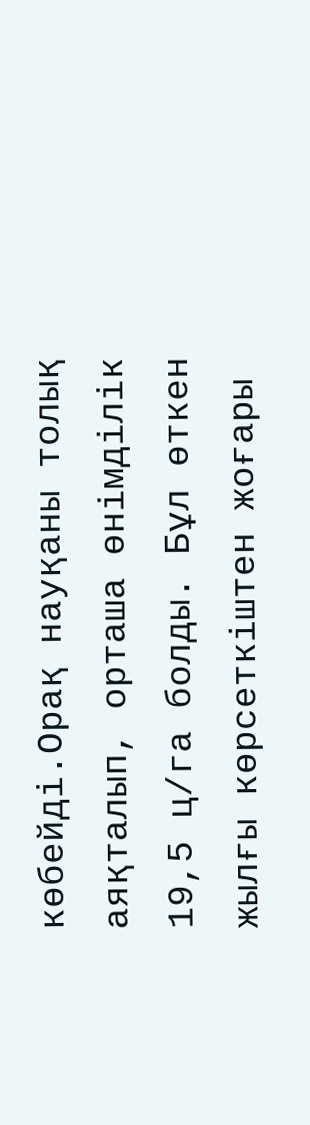көбейді.Орақ науқаны толық аяқталып, орташа өнімділік 19,5 ц/га болды. Бұл өткен жылғы көрсеткіштен жоғары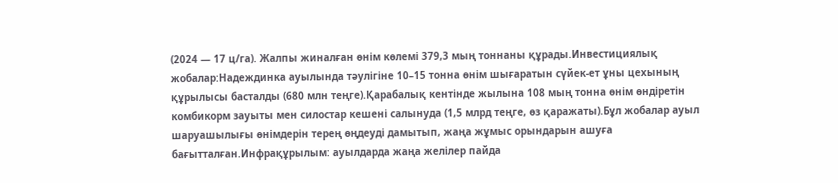(2024 — 17 ц/га). Жалпы жиналған өнім көлемі 379,3 мың тоннаны құрады.Инвестициялық жобалар:Надеждинка ауылында тәулігіне 10–15 тонна өнім шығаратын сүйек-ет ұны цехының құрылысы басталды (680 млн теңге).Қарабалық кентінде жылына 108 мың тонна өнім өндіретін комбикорм зауыты мен силостар кешені салынуда (1,5 млрд теңге, өз қаражаты).Бұл жобалар ауыл шаруашылығы өнімдерін терең өңдеуді дамытып, жаңа жұмыс орындарын ашуға бағытталған.Инфрақұрылым: ауылдарда жаңа желілер пайда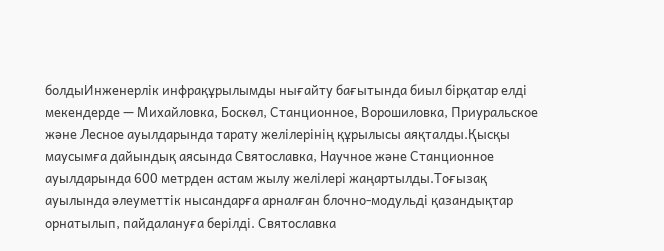болдыИнженерлік инфрақұрылымды нығайту бағытында биыл бірқатар елді мекендерде — Михайловка, Боскөл, Станционное, Ворошиловка, Приуральское және Лесное ауылдарында тарату желілерінің құрылысы аяқталды.Қысқы маусымға дайындық аясында Святославка, Научное және Станционное ауылдарында 600 метрден астам жылу желілері жаңартылды.Тоғызақ ауылында әлеуметтік нысандарға арналған блочно-модульді қазандықтар орнатылып, пайдалануға берілді. Святославка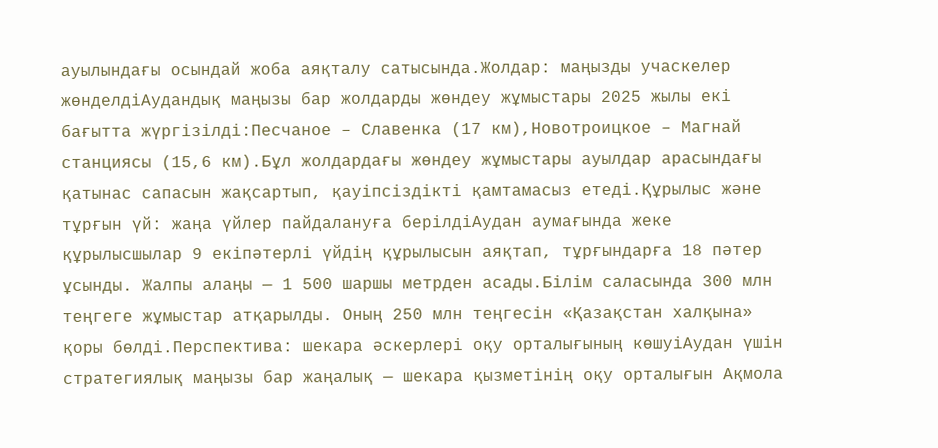ауылындағы осындай жоба аяқталу сатысында.Жолдар: маңызды учаскелер жөнделдіАудандық маңызы бар жолдарды жөндеу жұмыстары 2025 жылы екі бағытта жүргізілді:Песчаное – Славенка (17 км),Новотроицкое – Магнай станциясы (15,6 км).Бұл жолдардағы жөндеу жұмыстары ауылдар арасындағы қатынас сапасын жақсартып, қауіпсіздікті қамтамасыз етеді.Құрылыc және тұрғын үй: жаңа үйлер пайдалануға берілдіАудан аумағында жеке құрылысшылар 9 екіпәтерлі үйдің құрылысын аяқтап, тұрғындарға 18 пәтер ұсынды. Жалпы алаңы — 1 500 шаршы метрден асады.Білім саласында 300 млн теңгеге жұмыстар атқарылды. Оның 250 млн теңгесін «Қазақстан халқына» қоры бөлді.Перспектива: шекара әскерлері оқу орталығының көшуіАудан үшін стратегиялық маңызы бар жаңалық — шекара қызметінің оқу орталығын Ақмола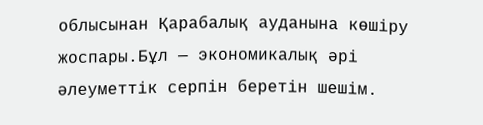облысынан Қарабалық ауданына көшіру жоспары.Бұл — экономикалық әрі әлеуметтік серпін беретін шешім.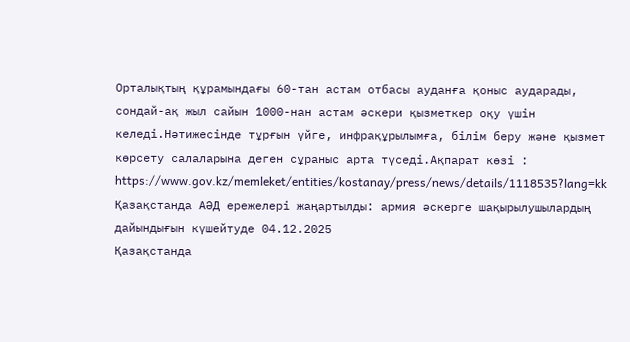Орталықтың құрамындағы 60-тан астам отбасы ауданға қоныс аударады, сондай-ақ жыл сайын 1000-нан астам әскери қызметкер оқу үшін келеді.Нәтижесінде тұрғын үйге, инфрақұрылымға, білім беру және қызмет көрсету салаларына деген сұраныс арта түседі.Ақпарат көзі : https://www.gov.kz/memleket/entities/kostanay/press/news/details/1118535?lang=kk
Қазақстанда АӘД ережелері жаңартылды: армия әскерге шақырылушылардың дайындығын күшейтуде 04.12.2025
Қазақстанда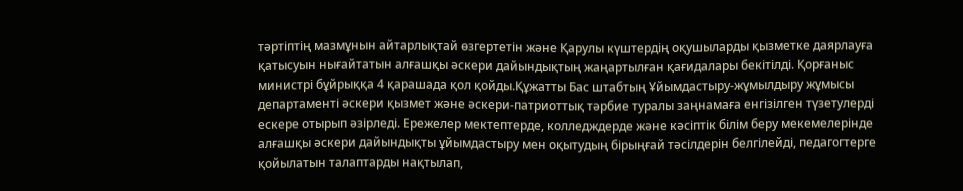тәртіптің мазмұнын айтарлықтай өзгертетін және Қарулы күштердің оқушыларды қызметке даярлауға қатысуын нығайтатын алғашқы әскери дайындықтың жаңартылған қағидалары бекітілді. Қорғаныс министрі бұйрыққа 4 қарашада қол қойды.Құжатты Бас штабтың Ұйымдастыру-жұмылдыру жұмысы департаменті әскери қызмет және әскери-патриоттық тәрбие туралы заңнамаға енгізілген түзетулерді ескере отырып әзірледі. Ережелер мектептерде, колледждерде және кәсіптік білім беру мекемелерінде алғашқы әскери дайындықты ұйымдастыру мен оқытудың бірыңғай тәсілдерін белгілейді, педагогтерге қойылатын талаптарды нақтылап,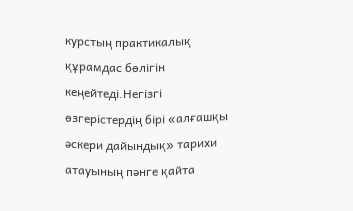курстың практикалық құрамдас бөлігін кеңейтеді.Негізгі өзгерістердің бірі «алғашқы әскери дайындық» тарихи атауының пәнге қайта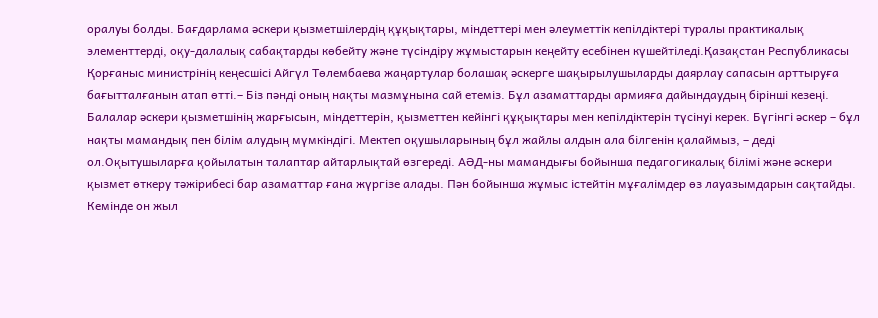оралуы болды. Бағдарлама әскери қызметшілердің құқықтары, міндеттері мен әлеуметтік кепілдіктері туралы практикалық элементтерді, оқу-далалық сабақтарды көбейту және түсіндіру жұмыстарын кеңейту есебінен күшейтіледі.Қазақстан Республикасы Қорғаныс министрінің кеңесшісі Айгүл Төлембаева жаңартулар болашақ әскерге шақырылушыларды даярлау сапасын арттыруға бағытталғанын атап өтті.– Біз пәнді оның нақты мазмұнына сай етеміз. Бұл азаматтарды армияға дайындаудың бірінші кезеңі. Балалар әскери қызметшінің жарғысын, міндеттерін, қызметтен кейінгі құқықтары мен кепілдіктерін түсінуі керек. Бүгінгі әскер – бұл нақты мамандық пен білім алудың мүмкіндігі. Мектеп оқушыларының бұл жайлы алдын ала білгенін қалаймыз, – деді ол.Оқытушыларға қойылатын талаптар айтарлықтай өзгереді. АӘД-ны мамандығы бойынша педагогикалық білімі және әскери қызмет өткеру тәжірибесі бар азаматтар ғана жүргізе алады. Пән бойынша жұмыс істейтін мұғалімдер өз лауазымдарын сақтайды. Кемінде он жыл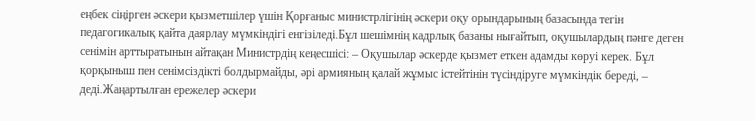еңбек сіңірген әскери қызметшілер үшін Қорғаныс министрлігінің әскери оқу орындарының базасында тегін педагогикалық қайта даярлау мүмкіндігі енгізіледі.Бұл шешімнің кадрлық базаны нығайтып, оқушылардың пәнге деген сенімін арттыратынын айтақан Министрдің кеңесшісі: – Оқушылар әскерде қызмет еткен адамды көруі керек. Бұл қорқыныш пен сенімсіздікті болдырмайды, әрі армияның қалай жұмыс істейтінін түсіндіруге мүмкіндік береді, – деді.Жаңартылған ережелер әскери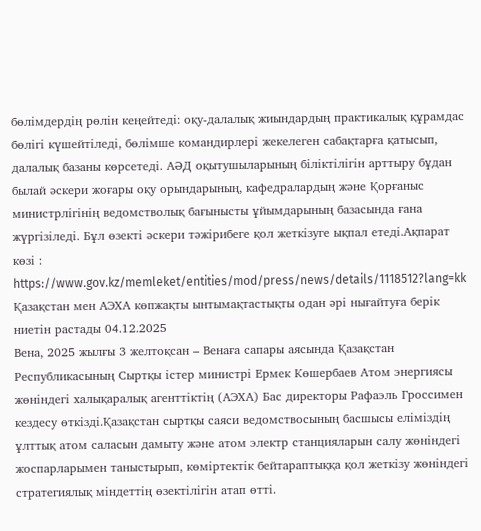бөлімдердің рөлін кеңейтеді: оқу-далалық жиындардың практикалық құрамдас бөлігі күшейтіледі, бөлімше командирлері жекелеген сабақтарға қатысып, далалық базаны көрсетеді. АӘД оқытушыларының біліктілігін арттыру бұдан былай әскери жоғары оқу орындарының, кафедралардың және Қорғаныс министрлігінің ведомстволық бағынысты ұйымдарының базасында ғана жүргізіледі. Бұл өзекті әскери тәжірибеге қол жеткізуге ықпал етеді.Ақпарат көзі : https://www.gov.kz/memleket/entities/mod/press/news/details/1118512?lang=kk
Қазақстан мен АЭХА көпжақты ынтымақтастықты одан әрі нығайтуға берік ниетін растады 04.12.2025
Вена, 2025 жылғы 3 желтоқсан – Венаға сапары аясында Қазақстан Республикасының Сыртқы істер министрі Ермек Көшербаев Атом энергиясы жөніндегі халықаралық агенттіктің (АЭХА) Бас директоры Рафаэль Гроссимен кездесу өткізді.Қазақстан сыртқы саяси ведомствосының басшысы еліміздің ұлттық атом саласын дамыту және атом электр станцияларын салу жөніндегі жоспарларымен таныстырып, көміртектік бейтараптыққа қол жеткізу жөніндегі стратегиялық міндеттің өзектілігін атап өтті.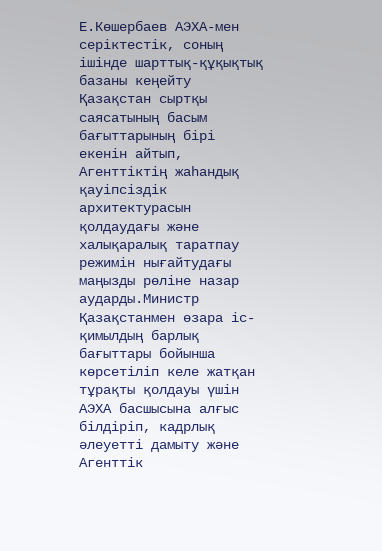Е.Көшербаев АЭХА-мен серіктестік, соның ішінде шарттық-құқықтық базаны кеңейту Қазақстан сыртқы саясатының басым бағыттарының бірі екенін айтып, Агенттіктің жаһандық қауіпсіздік архитектурасын қолдаудағы және халықаралық таратпау режимін нығайтудағы маңызды рөліне назар аударды.Министр Қазақстанмен өзара іс-қимылдың барлық бағыттары бойынша көрсетіліп келе жатқан тұрақты қолдауы үшін АЭХА басшысына алғыс білдіріп, кадрлық әлеуетті дамыту және Агенттік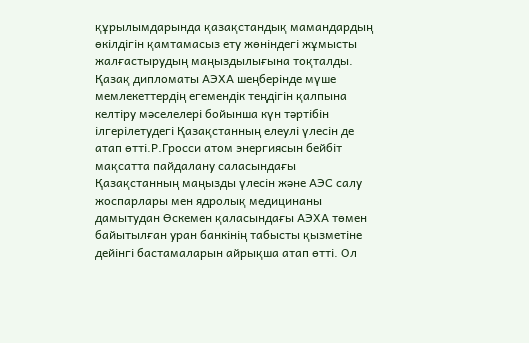құрылымдарында қазақстандық мамандардың өкілдігін қамтамасыз ету жөніндегі жұмысты жалғастырудың маңыздылығына тоқталды. Қазақ дипломаты АЭХА шеңберінде мүше мемлекеттердің егемендік теңдігін қалпына келтіру мәселелері бойынша күн тәртібін ілгерілетудегі Қазақстанның елеулі үлесін де атап өтті.Р.Гросси атом энергиясын бейбіт мақсатта пайдалану саласындағы Қазақстанның маңызды үлесін және АЭС салу жоспарлары мен ядролық медицинаны дамытудан Өскемен қаласындағы АЭХА төмен байытылған уран банкінің табысты қызметіне дейінгі бастамаларын айрықша атап өтті. Ол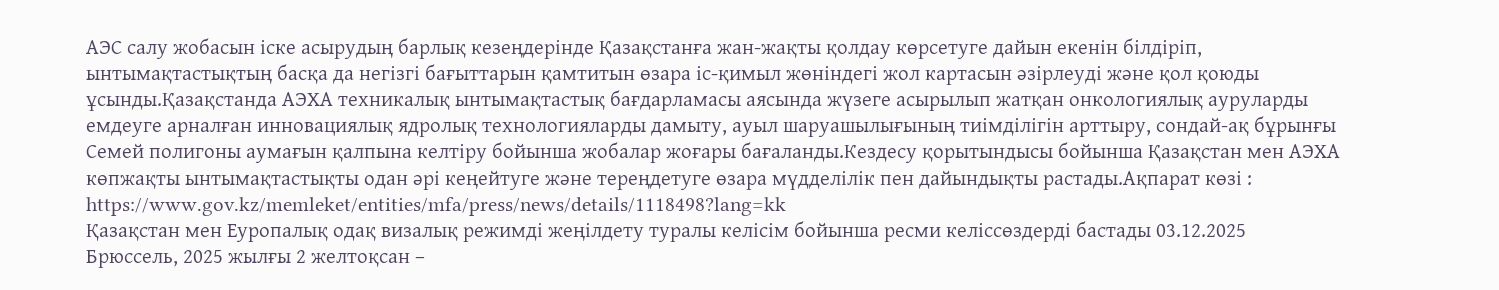АЭС салу жобасын іске асырудың барлық кезеңдерінде Қазақстанға жан-жақты қолдау көрсетуге дайын екенін білдіріп, ынтымақтастықтың басқа да негізгі бағыттарын қамтитын өзара іс-қимыл жөніндегі жол картасын әзірлеуді және қол қоюды ұсынды.Қазақстанда АЭХА техникалық ынтымақтастық бағдарламасы аясында жүзеге асырылып жатқан онкологиялық ауруларды емдеуге арналған инновациялық ядролық технологияларды дамыту, ауыл шаруашылығының тиімділігін арттыру, сондай-ақ бұрынғы Семей полигоны аумағын қалпына келтіру бойынша жобалар жоғары бағаланды.Кездесу қорытындысы бойынша Қазақстан мен АЭХА көпжақты ынтымақтастықты одан әрі кеңейтуге және тереңдетуге өзара мүдделілік пен дайындықты растады.Ақпарат көзі : https://www.gov.kz/memleket/entities/mfa/press/news/details/1118498?lang=kk
Қазақстан мен Еуропалық одақ визалық режимді жеңілдету туралы келісім бойынша ресми келіссөздерді бастады 03.12.2025
Брюссель, 2025 жылғы 2 желтоқсан –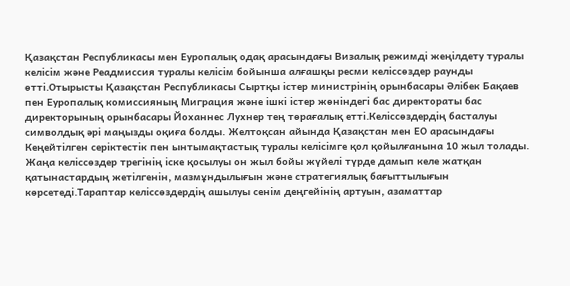Қазақстан Республикасы мен Еуропалық одақ арасындағы Визалық режимді жеңілдету туралы келісім және Реадмиссия туралы келісім бойынша алғашқы ресми келіссөздер раунды өтті.Отырысты Қазақстан Республикасы Сыртқы істер министрінің орынбасары Әлібек Бақаев пен Еуропалық комиссияның Миграция және ішкі істер жөніндегі бас директораты бас директорының орынбасары Йоханнес Лухнер тең төрағалық етті.Келіссөздердің басталуы символдық әрі маңызды оқиға болды. Желтоқсан айында Қазақстан мен ЕО арасындағы Кеңейтілген серіктестік пен ынтымақтастық туралы келісімге қол қойылғанына 10 жыл толады. Жаңа келіссөздер трегінің іске қосылуы он жыл бойы жүйелі түрде дамып келе жатқан қатынастардың жетілгенін, мазмұндылығын және стратегиялық бағыттылығын көрсетеді.Тараптар келіссөздердің ашылуы сенім деңгейінің артуын, азаматтар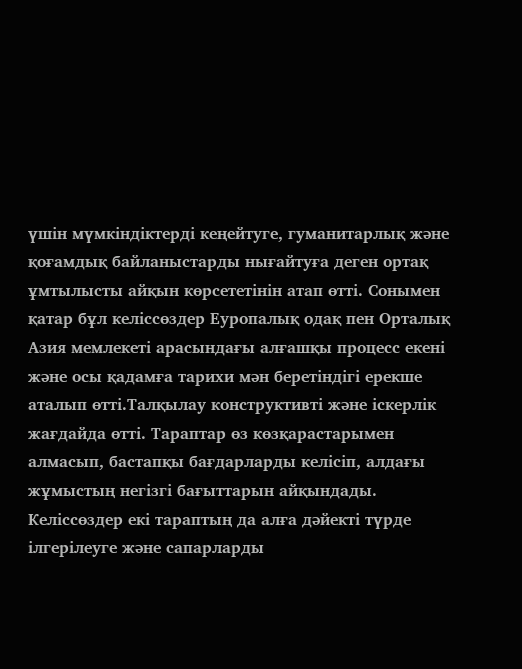үшін мүмкіндіктерді кеңейтуге, гуманитарлық және қоғамдық байланыстарды нығайтуға деген ортақ ұмтылысты айқын көрсететінін атап өтті. Сонымен қатар бұл келіссөздер Еуропалық одақ пен Орталық Азия мемлекеті арасындағы алғашқы процесс екені және осы қадамға тарихи мән беретіндігі ерекше аталып өтті.Талқылау конструктивті және іскерлік жағдайда өтті. Тараптар өз көзқарастарымен алмасып, бастапқы бағдарларды келісіп, алдағы жұмыстың негізгі бағыттарын айқындады. Келіссөздер екі тараптың да алға дәйекті түрде ілгерілеуге және сапарларды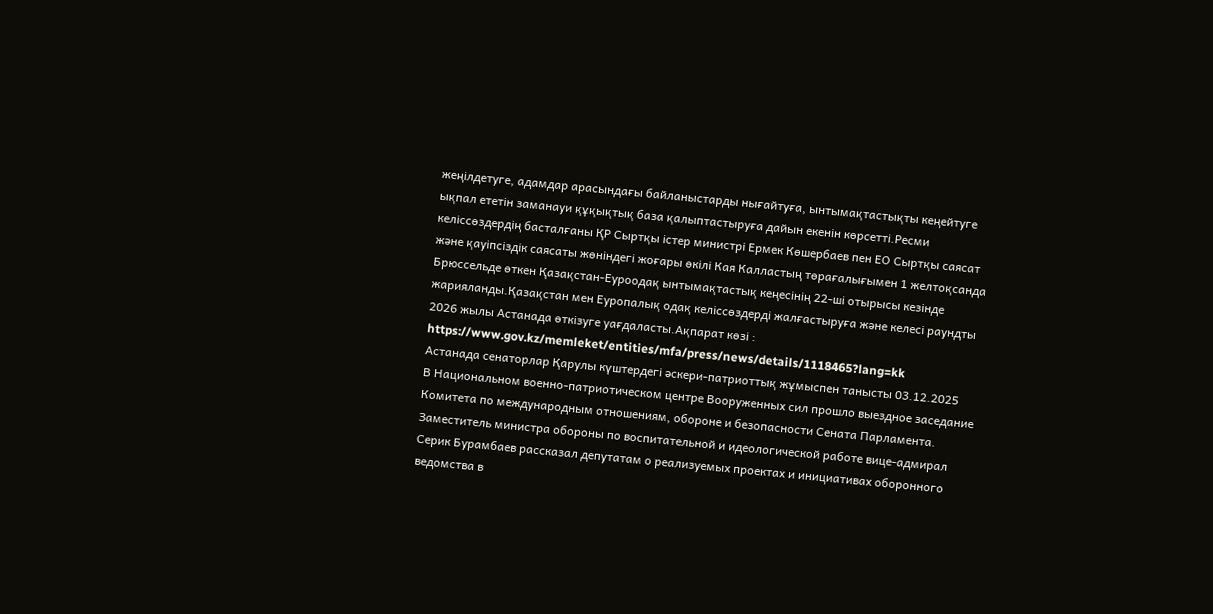жеңілдетуге, адамдар арасындағы байланыстарды нығайтуға, ынтымақтастықты кеңейтуге ықпал ететін заманауи құқықтық база қалыптастыруға дайын екенін көрсетті.Ресми келіссөздердің басталғаны ҚР Сыртқы істер министрі Ермек Көшербаев пен ЕО Сыртқы саясат және қауіпсіздік саясаты жөніндегі жоғары өкілі Кая Калластың төрағалығымен 1 желтоқсанда Брюссельде өткен Қазақстан-Еуроодақ ынтымақтастық кеңесінің 22-ші отырысы кезінде жарияланды.Қазақстан мен Еуропалық одақ келіссөздерді жалғастыруға және келесі раундты 2026 жылы Астанада өткізуге уағдаласты.Ақпарат көзі : https://www.gov.kz/memleket/entities/mfa/press/news/details/1118465?lang=kk
Астанада сенаторлар Қарулы күштердегі әскери-патриоттық жұмыспен танысты 03.12.2025
В Национальном военно-патриотическом центре Вооруженных сил прошло выездное заседание Комитета по международным отношениям, обороне и безопасности Сената Парламента. Заместитель министра обороны по воспитательной и идеологической работе вице-адмирал Серик Бурамбаев рассказал депутатам о реализуемых проектах и инициативах оборонного ведомства в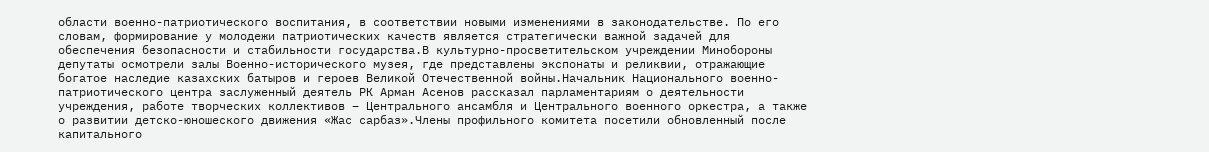области военно-патриотического воспитания, в соответствии новыми изменениями в законодательстве. По его словам, формирование у молодежи патриотических качеств является стратегически важной задачей для обеспечения безопасности и стабильности государства.В культурно-просветительском учреждении Минобороны депутаты осмотрели залы Военно-исторического музея, где представлены экспонаты и реликвии, отражающие богатое наследие казахских батыров и героев Великой Отечественной войны.Начальник Национального военно-патриотического центра заслуженный деятель РК Арман Асенов рассказал парламентариям о деятельности учреждения, работе творческих коллективов – Центрального ансамбля и Центрального военного оркестра, а также о развитии детско-юношеского движения «Жас сарбаз».Члены профильного комитета посетили обновленный после капитального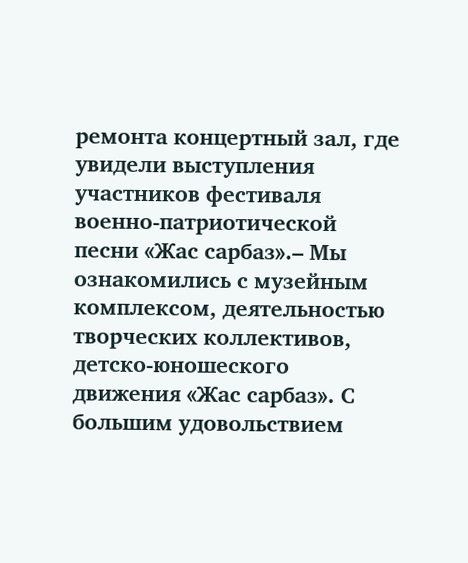ремонта концертный зал, где увидели выступления участников фестиваля военно-патриотической песни «Жас сарбаз».– Мы ознакомились с музейным комплексом, деятельностью творческих коллективов, детско-юношеского движения «Жас сарбаз». С большим удовольствием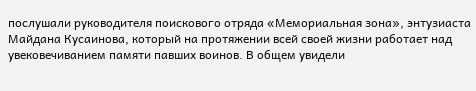послушали руководителя поискового отряда «Мемориальная зона», энтузиаста Майдана Кусаинова, который на протяжении всей своей жизни работает над увековечиванием памяти павших воинов. В общем увидели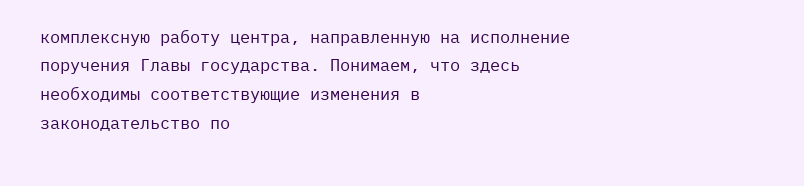комплексную работу центра, направленную на исполнение поручения Главы государства. Понимаем, что здесь необходимы соответствующие изменения в законодательство по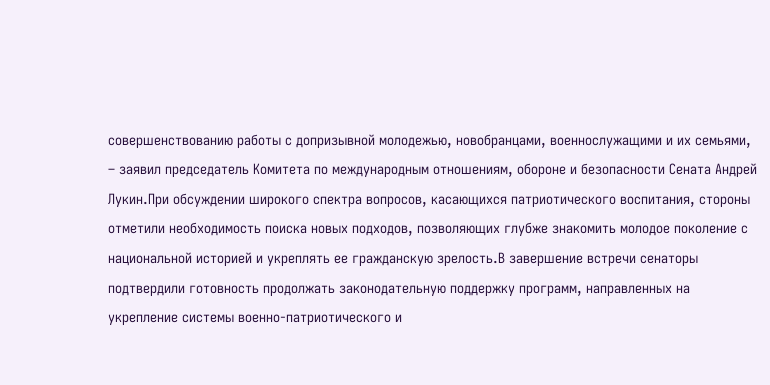совершенствованию работы с допризывной молодежью, новобранцами, военнослужащими и их семьями, – заявил председатель Комитета по международным отношениям, обороне и безопасности Сената Андрей Лукин.При обсуждении широкого спектра вопросов, касающихся патриотического воспитания, стороны отметили необходимость поиска новых подходов, позволяющих глубже знакомить молодое поколение с национальной историей и укреплять ее гражданскую зрелость.В завершение встречи сенаторы подтвердили готовность продолжать законодательную поддержку программ, направленных на укрепление системы военно-патриотического и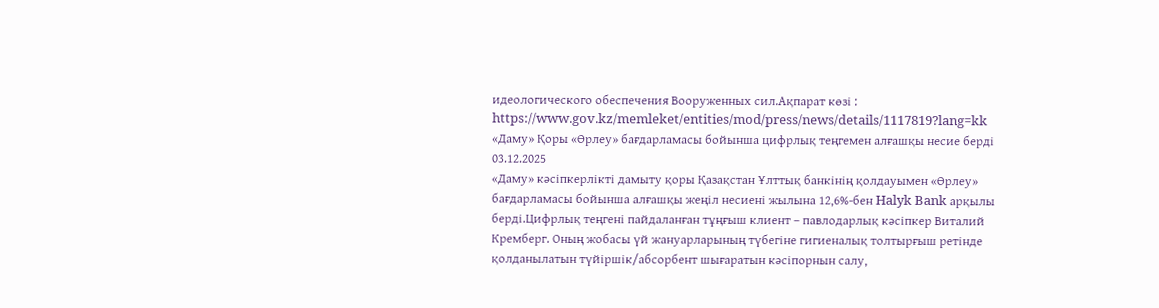идеологического обеспечения Вооруженных сил.Ақпарат көзі : https://www.gov.kz/memleket/entities/mod/press/news/details/1117819?lang=kk
«Даму» Қоры «Өрлеу» бағдарламасы бойынша цифрлық теңгемен алғашқы несие берді 03.12.2025
«Даму» кәсіпкерлікті дамыту қоры Қазақстан Ұлттық банкінің қолдауымен «Өрлеу» бағдарламасы бойынша алғашқы жеңіл несиені жылына 12,6%-бен Halyk Bank арқылы берді.Цифрлық теңгені пайдаланған тұңғыш клиент – павлодарлық кәсіпкер Виталий Кремберг. Оның жобасы үй жануарларының түбегіне гигиеналық толтырғыш ретінде қолданылатын түйіршік/абсорбент шығаратын кәсіпорнын салу,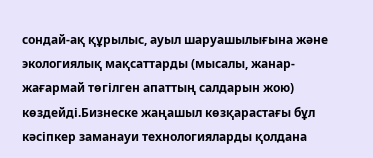сондай-ақ құрылыс, ауыл шаруашылығына және экологиялық мақсаттарды (мысалы, жанар-жағармай төгілген апаттың салдарын жою) көздейді.Бизнеске жаңашыл көзқарастағы бұл кәсіпкер заманауи технологияларды қолдана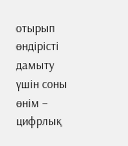отырып өндірісті дамыту үшін соны өнім – цифрлық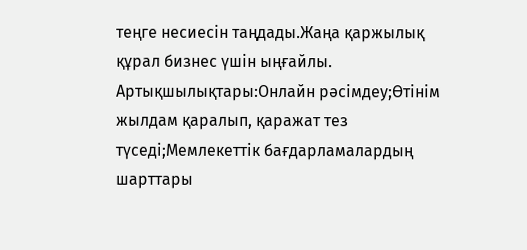теңге несиесін таңдады.Жаңа қаржылық құрал бизнес үшін ыңғайлы. Артықшылықтары:Онлайн рәсімдеу;Өтінім жылдам қаралып, қаражат тез түседі;Мемлекеттік бағдарламалардың шарттары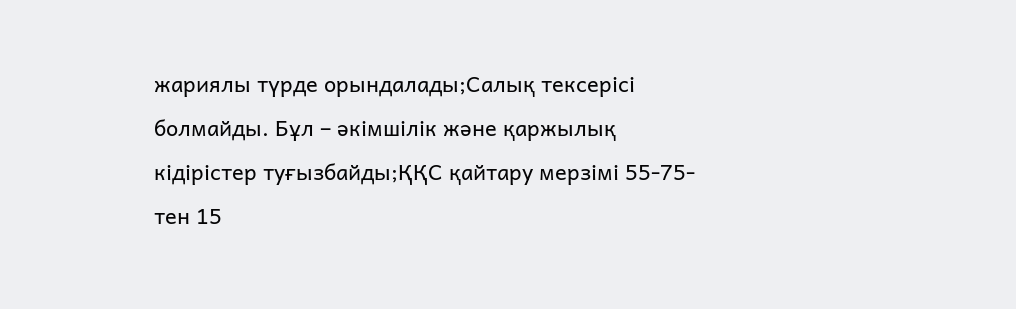жариялы түрде орындалады;Салық тексерісі болмайды. Бұл – әкімшілік және қаржылық кідірістер туғызбайды;ҚҚС қайтару мерзімі 55-75-тен 15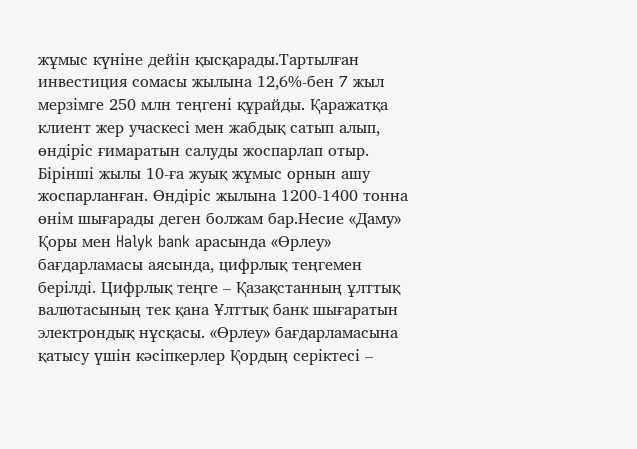жұмыс күніне дейін қысқарады.Тартылған инвестиция сомасы жылына 12,6%-бен 7 жыл мерзімге 250 млн теңгені құрайды. Қаражатқа клиент жер учаскесі мен жабдық сатып алып, өндіріс ғимаратын салуды жоспарлап отыр. Бірінші жылы 10-ға жуық жұмыс орнын ашу жоспарланған. Өндіріс жылына 1200-1400 тонна өнім шығарады деген болжам бар.Несие «Даму» Қоры мен Halyk bank арасында «Өрлеу» бағдарламасы аясында, цифрлық теңгемен берілді. Цифрлық теңге – Қазақстанның ұлттық валютасының тек қана Ұлттық банк шығаратын электрондық нұсқасы. «Өрлеу» бағдарламасына қатысу үшін кәсіпкерлер Қордың серіктесі –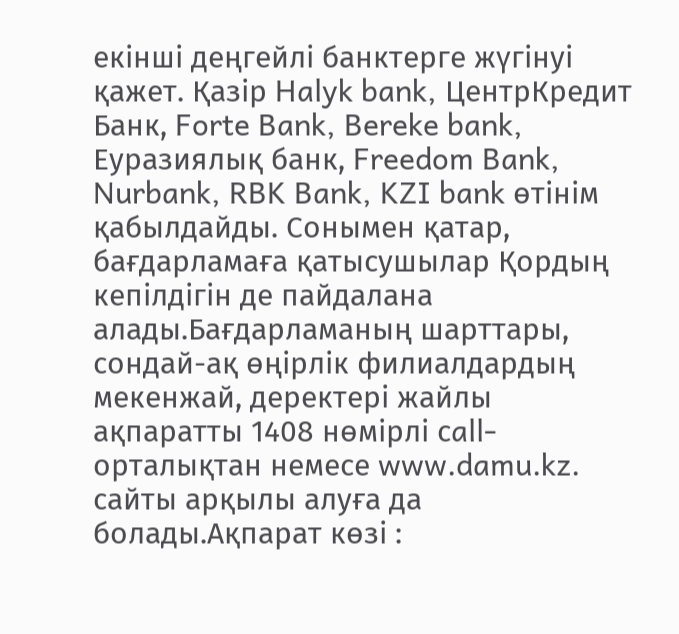екінші деңгейлі банктерге жүгінуі қажет. Қазір Halyk bank, ЦентрКредит Банк, Forte Bank, Bereke bank, Еуразиялық банк, Freedom Bank, Nurbank, RBK Bank, KZI bank өтінім қабылдайды. Сонымен қатар, бағдарламаға қатысушылар Қордың кепілдігін де пайдалана алады.Бағдарламаның шарттары, сондай-ақ өңірлік филиалдардың мекенжай, деректері жайлы ақпаратты 1408 нөмірлі сall-орталықтан немесе www.damu.kz. сайты арқылы алуға да болады.Ақпарат көзі :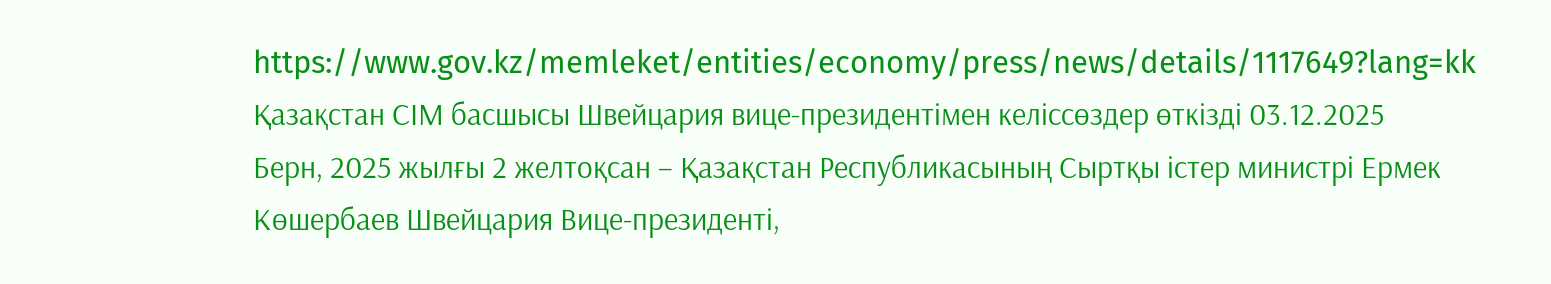https://www.gov.kz/memleket/entities/economy/press/news/details/1117649?lang=kk
Қазақстан СІМ басшысы Швейцария вице-президентімен келіссөздер өткізді 03.12.2025
Берн, 2025 жылғы 2 желтоқсан – Қазақстан Республикасының Сыртқы істер министрі Ермек Көшербаев Швейцария Вице-президенті,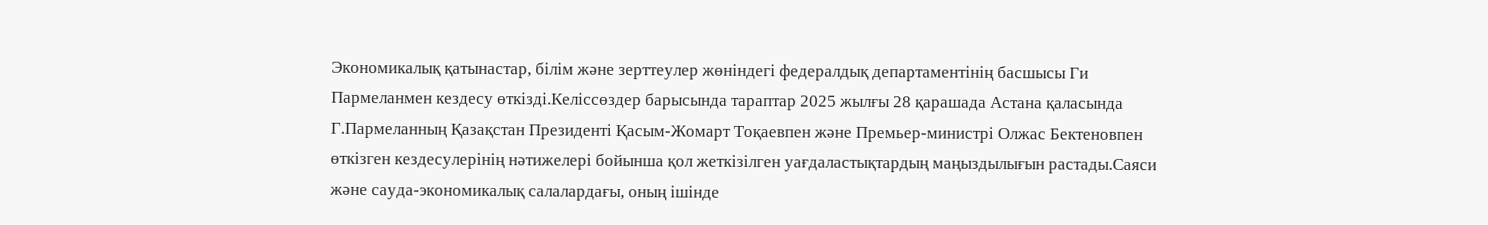Экономикалық қатынастар, білім және зерттеулер жөніндегі федералдық департаментінің басшысы Ги Пармеланмен кездесу өткізді.Келіссөздер барысында тараптар 2025 жылғы 28 қарашада Астана қаласында Г.Пармеланның Қазақстан Президенті Қасым-Жомарт Тоқаевпен және Премьер-министрі Олжас Бектеновпен өткізген кездесулерінің нәтижелері бойынша қол жеткізілген уағдаластықтардың маңыздылығын растады.Саяси және сауда-экономикалық салалардағы, оның ішінде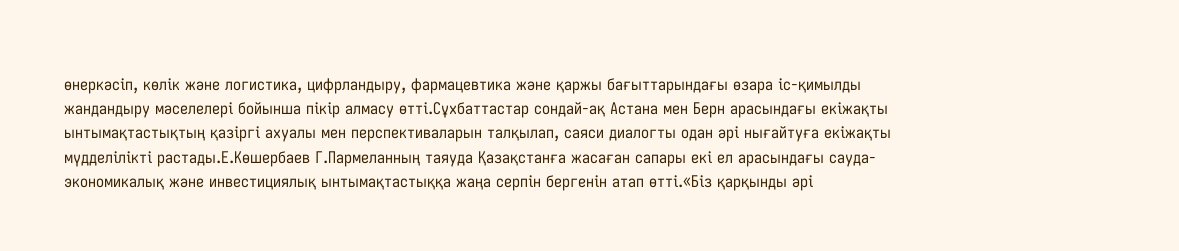өнеркәсіп, көлік және логистика, цифрландыру, фармацевтика және қаржы бағыттарындағы өзара іс-қимылды жандандыру мәселелері бойынша пікір алмасу өтті.Сұхбаттастар сондай-ақ Астана мен Берн арасындағы екіжақты ынтымақтастықтың қазіргі ахуалы мен перспективаларын талқылап, саяси диалогты одан әрі нығайтуға екіжақты мүдделілікті растады.Е.Көшербаев Г.Пармеланның таяуда Қазақстанға жасаған сапары екі ел арасындағы сауда-экономикалық және инвестициялық ынтымақтастыққа жаңа серпін бергенін атап өтті.«Біз қарқынды әрі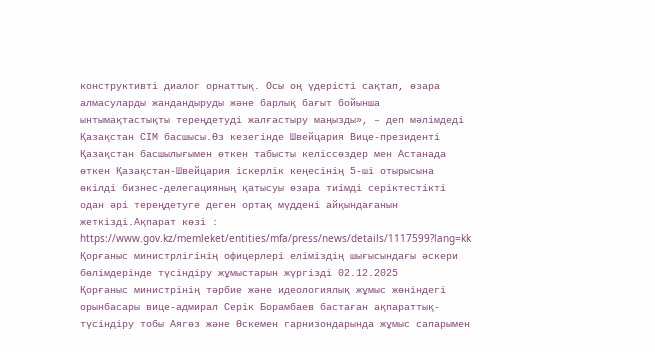конструктивті диалог орнаттық. Осы оң үдерісті сақтап, өзара алмасуларды жандандыруды және барлық бағыт бойынша ынтымақтастықты тереңдетуді жалғастыру маңызды», – деп мәлімдеді Қазақстан СІМ басшысы.Өз кезегінде Швейцария Вице-президенті Қазақстан басшылығымен өткен табысты келіссөздер мен Астанада өткен Қазақстан-Швейцария іскерлік кеңесінің 5-ші отырысына өкілді бизнес-делегацияның қатысуы өзара тиімді серіктестікті одан әрі тереңдетуге деген ортақ мүддені айқындағанын жеткізді.Ақпарат көзі : https://www.gov.kz/memleket/entities/mfa/press/news/details/1117599?lang=kk
Қорғаныс министрлігінің офицерлері еліміздің шығысындағы әскери бөлімдерінде түсіндіру жұмыстарын жүргізді 02.12.2025
Қорғаныс министрінің тәрбие және идеологиялық жұмыс жөніндегі орынбасары вице-адмирал Серік Борамбаев бастаған ақпараттық-түсіндіру тобы Аягөз және Өскемен гарнизондарында жұмыс сапарымен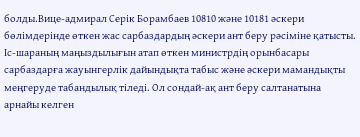болды.Вице-адмирал Серік Борамбаев 10810 және 10181 әскери бөлімдерінде өткен жас сарбаздардың әскери ант беру рәсіміне қатысты. Іс-шараның маңыздылығын атап өткен министрдің орынбасары сарбаздарға жауынгерлік дайындықта табыс және әскери мамандықты меңгеруде табандылық тіледі. Ол сондай-ақ ант беру салтанатына арнайы келген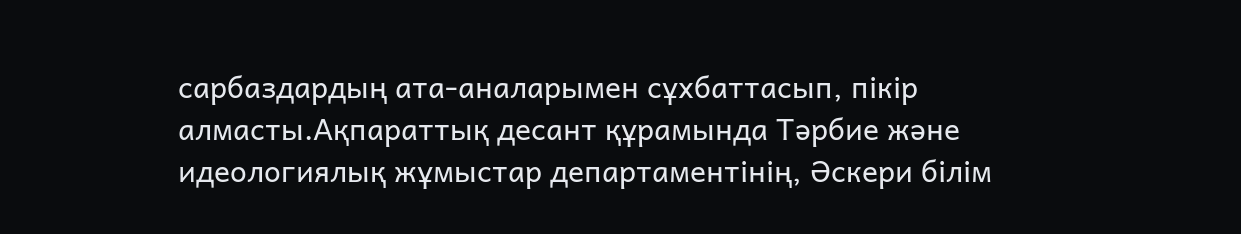сарбаздардың ата-аналарымен сұхбаттасып, пікір алмасты.Ақпараттық десант құрамында Тәрбие және идеологиялық жұмыстар департаментінің, Әскери білім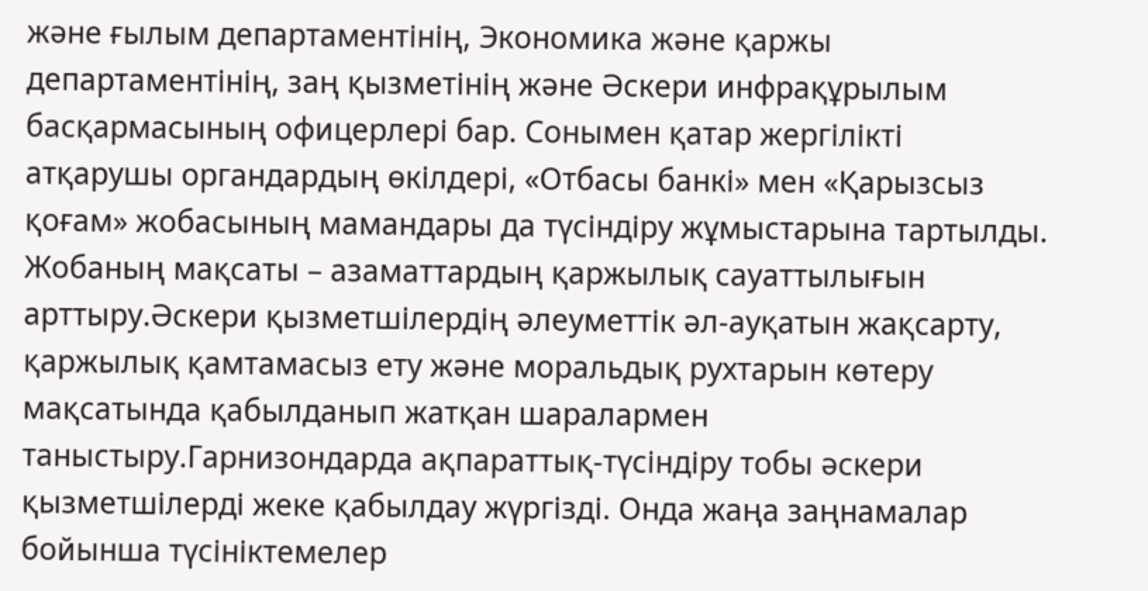және ғылым департаментінің, Экономика және қаржы департаментінің, заң қызметінің және Әскери инфрақұрылым басқармасының офицерлері бар. Сонымен қатар жергілікті атқарушы органдардың өкілдері, «Отбасы банкі» мен «Қарызсыз қоғам» жобасының мамандары да түсіндіру жұмыстарына тартылды. Жобаның мақсаты – азаматтардың қаржылық сауаттылығын арттыру.Әскери қызметшілердің әлеуметтік әл-ауқатын жақсарту, қаржылық қамтамасыз ету және моральдық рухтарын көтеру мақсатында қабылданып жатқан шаралармен таныстыру.Гарнизондарда ақпараттық-түсіндіру тобы әскери қызметшілерді жеке қабылдау жүргізді. Онда жаңа заңнамалар бойынша түсініктемелер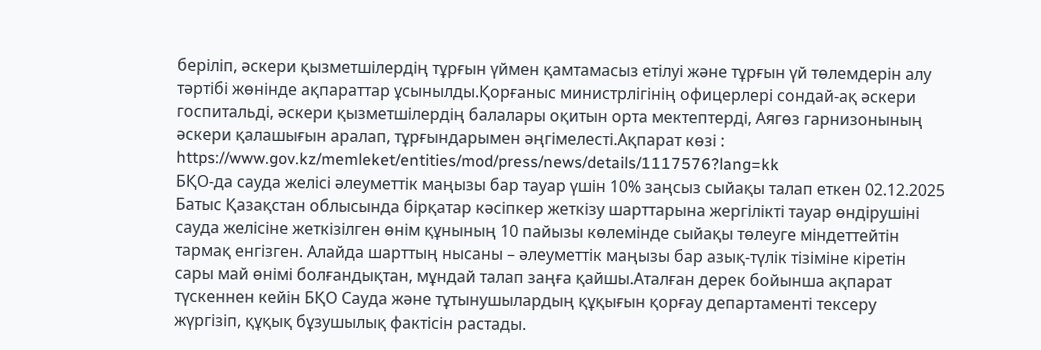беріліп, әскери қызметшілердің тұрғын үймен қамтамасыз етілуі және тұрғын үй төлемдерін алу тәртібі жөнінде ақпараттар ұсынылды.Қорғаныс министрлігінің офицерлері сондай-ақ әскери госпитальді, әскери қызметшілердің балалары оқитын орта мектептерді, Аягөз гарнизонының әскери қалашығын аралап, тұрғындарымен әңгімелесті.Ақпарат көзі : https://www.gov.kz/memleket/entities/mod/press/news/details/1117576?lang=kk
БҚО-да сауда желісі әлеуметтік маңызы бар тауар үшін 10% заңсыз сыйақы талап еткен 02.12.2025
Батыс Қазақстан облысында бірқатар кәсіпкер жеткізу шарттарына жергілікті тауар өндірушіні сауда желісіне жеткізілген өнім құнының 10 пайызы көлемінде сыйақы төлеуге міндеттейтін тармақ енгізген. Алайда шарттың нысаны – әлеуметтік маңызы бар азық-түлік тізіміне кіретін сары май өнімі болғандықтан, мұндай талап заңға қайшы.Аталған дерек бойынша ақпарат түскеннен кейін БҚО Сауда және тұтынушылардың құқығын қорғау департаменті тексеру жүргізіп, құқық бұзушылық фактісін растады.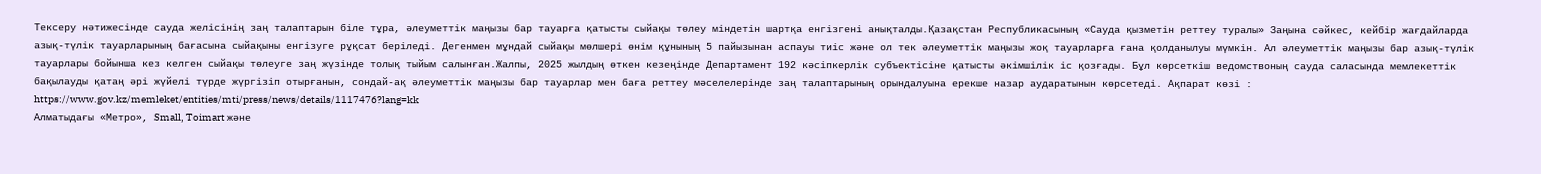Тексеру нәтижесінде сауда желісінің заң талаптарын біле тұра, әлеуметтік маңызы бар тауарға қатысты сыйақы төлеу міндетін шартқа енгізгені анықталды.Қазақстан Республикасының «Сауда қызметін реттеу туралы» Заңына сәйкес, кейбір жағдайларда азық-түлік тауарларының бағасына сыйақыны енгізуге рұқсат беріледі. Дегенмен мұндай сыйақы мөлшері өнім құнының 5 пайызынан аспауы тиіс және ол тек әлеуметтік маңызы жоқ тауарларға ғана қолданылуы мүмкін. Ал әлеуметтік маңызы бар азық-түлік тауарлары бойынша кез келген сыйақы төлеуге заң жүзінде толық тыйым салынған.Жалпы, 2025 жылдың өткен кезеңінде Департамент 192 кәсіпкерлік субъектісіне қатысты әкімшілік іс қозғады. Бұл көрсеткіш ведомствоның сауда саласында мемлекеттік бақылауды қатаң әрі жүйелі түрде жүргізіп отырғанын, сондай-ақ әлеуметтік маңызы бар тауарлар мен баға реттеу мәселелерінде заң талаптарының орындалуына ерекше назар аударатынын көрсетеді. Ақпарат көзі : https://www.gov.kz/memleket/entities/mti/press/news/details/1117476?lang=kk
Алматыдағы «Метро», Small, Toimart және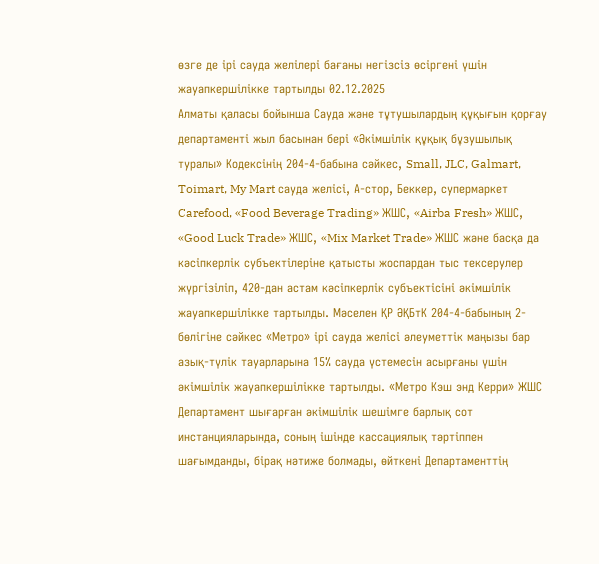өзге де ірі сауда желілері бағаны негізсіз өсіргені үшін жауапкершілікке тартылды 02.12.2025
Алматы қаласы бойынша Сауда және тұтушылардың құқығын қорғау департаменті жыл басынан бері «Әкімшілік құқық бұзушылық туралы» Кодексінің 204-4-бабына сәйкес, Small, JLC, Galmart, Toimart, My Mart сауда желісі, А-стор, Беккер, супермаркет Carefood, «Food Beverage Trading» ЖШС, «Airba Fresh» ЖШС, «Good Luck Trade» ЖШС, «Mix Market Trade» ЖШС және басқа да кәсіпкерлік субъектілеріне қатысты жоспардан тыс тексерулер жүргізіліп, 420-дан астам кәсіпкерлік субъектісіні әкімшілік жауапкершілікке тартылды. Мәселен ҚР ӘҚБтК 204-4-бабының 2-бөлігіне сәйкес «Метро» ірі сауда желісі әлеуметтік маңызы бар азық-түлік тауарларына 15% сауда үстемесін асырғаны үшін әкімшілік жауапкершілікке тартылды. «Метро Кэш энд Керри» ЖШС Департамент шығарған әкімшілік шешімге барлық сот инстанцияларында, соның ішінде кассациялық тәртіппен шағымданды, бірақ нәтиже болмады, өйткені Департаменттің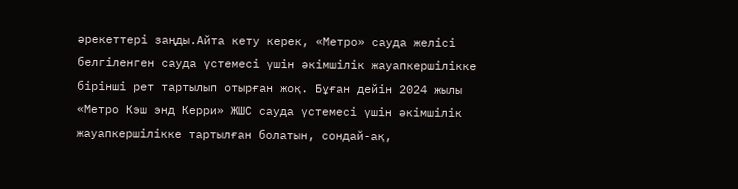әрекеттері заңды.Айта кету керек, «Метро» сауда желісі белгіленген сауда үстемесі үшін әкімшілік жауапкершілікке бірінші рет тартылып отырған жоқ. Бұған дейін 2024 жылы «Метро Кэш энд Керри» ЖШС сауда үстемесі үшін әкімшілік жауапкершілікке тартылған болатын, сондай-ақ,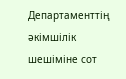Департаменттің әкімшілік шешіміне сот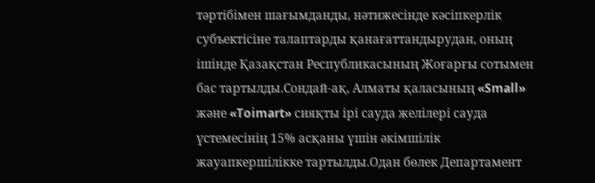тәртібімен шағымданды, нәтижесінде кәсіпкерлік субъектісіне талаптарды қанағаттандырудан, оның ішінде Қазақстан Республикасының Жоғарғы сотымен бас тартылды.Сондай-ақ, Алматы қаласының «Small» және «Toimart» сияқты ірі сауда желілері сауда үстемесінің 15% асқаны үшін әкімшілік жауапкершілікке тартылды.Одан бөлек Департамент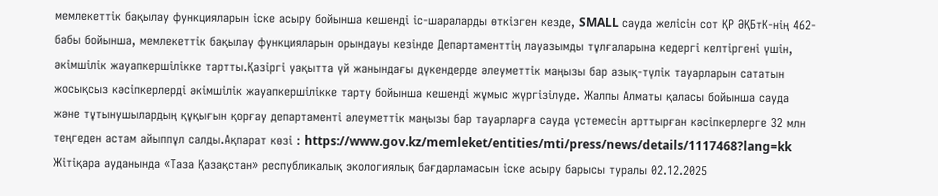мемлекеттік бақылау функцияларын іске асыру бойынша кешенді іс-шараларды өткізген кезде, SMALL сауда желісін сот ҚР ӘҚБтК-нің 462-бабы бойынша, мемлекеттік бақылау функцияларын орындауы кезінде Департаменттің лауазымды тұлғаларына кедергі келтіргені үшін, әкімшілік жауапкершілікке тартты.Қазіргі уақытта үй жанындағы дүкендерде әлеуметтік маңызы бар азық-түлік тауарларын сататын жосықсыз кәсіпкерлерді әкімшілік жауапкершілікке тарту бойынша кешенді жұмыс жүргізілуде. Жалпы Алматы қаласы бойынша сауда және тұтынушылардың құқығын қорғау департаменті әлеуметтік маңызы бар тауарларға сауда үстемесін арттырған кәсіпкерлерге 32 млн теңгеден астам айыппұл салды.Ақпарат көзі : https://www.gov.kz/memleket/entities/mti/press/news/details/1117468?lang=kk
Жітіқара ауданында «Таза Қазақстан» республикалық экологиялық бағдарламасын іске асыру барысы туралы 02.12.2025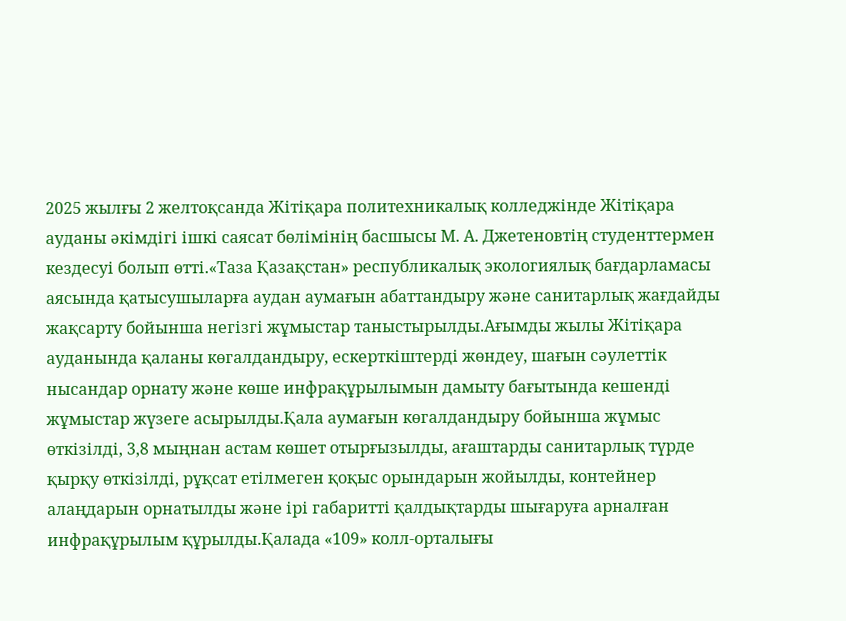2025 жылғы 2 желтоқсанда Жітіқара политехникалық колледжінде Жітіқара ауданы әкімдігі ішкі саясат бөлімінің басшысы М. А. Джетеновтің студенттермен кездесуі болып өтті.«Таза Қазақстан» республикалық экологиялық бағдарламасы аясында қатысушыларға аудан аумағын абаттандыру және санитарлық жағдайды жақсарту бойынша негізгі жұмыстар таныстырылды.Ағымды жылы Жітіқара ауданында қаланы көгалдандыру, ескерткіштерді жөндеу, шағын сәулеттік нысандар орнату және көше инфрақұрылымын дамыту бағытында кешенді жұмыстар жүзеге асырылды.Қала аумағын көгалдандыру бойынша жұмыс өткізілді, 3,8 мыңнан астам көшет отырғызылды, ағаштарды санитарлық түрде қырқу өткізілді, рұқсат етілмеген қоқыс орындарын жойылды, контейнер алаңдарын орнатылды және ірі габаритті қалдықтарды шығаруға арналған инфрақұрылым құрылды.Қалада «109» колл-орталығы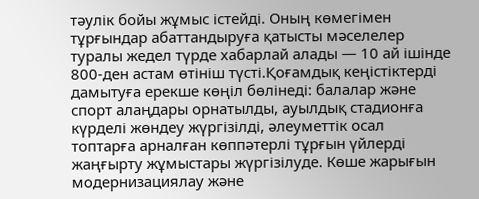тәулік бойы жұмыс істейді. Оның көмегімен тұрғындар абаттандыруға қатысты мәселелер туралы жедел түрде хабарлай алады — 10 ай ішінде 800-ден астам өтініш түсті.Қоғамдық кеңістіктерді дамытуға ерекше көңіл бөлінеді: балалар және спорт алаңдары орнатылды, ауылдық стадионға күрделі жөндеу жүргізілді, әлеуметтік осал топтарға арналған көппәтерлі тұрғын үйлерді жаңғырту жұмыстары жүргізілуде. Көше жарығын модернизациялау және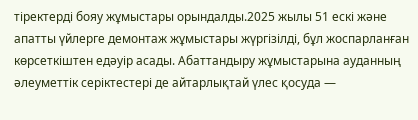тіректерді бояу жұмыстары орындалды.2025 жылы 51 ескі және апатты үйлерге демонтаж жұмыстары жүргізілді, бұл жоспарланған көрсеткіштен едәуір асады. Абаттандыру жұмыстарына ауданның әлеуметтік серіктестері де айтарлықтай үлес қосуда —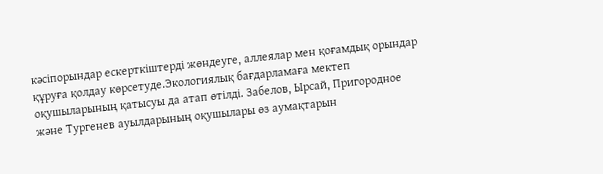кәсіпорындар ескерткіштерді жөндеуге, аллеялар мен қоғамдық орындар құруға қолдау көрсетуде.Экологиялық бағдарламаға мектеп оқушыларының қатысуы да атап өтілді. Забелов, Ырсай, Пригородное және Тургенев ауылдарының оқушылары өз аумақтарын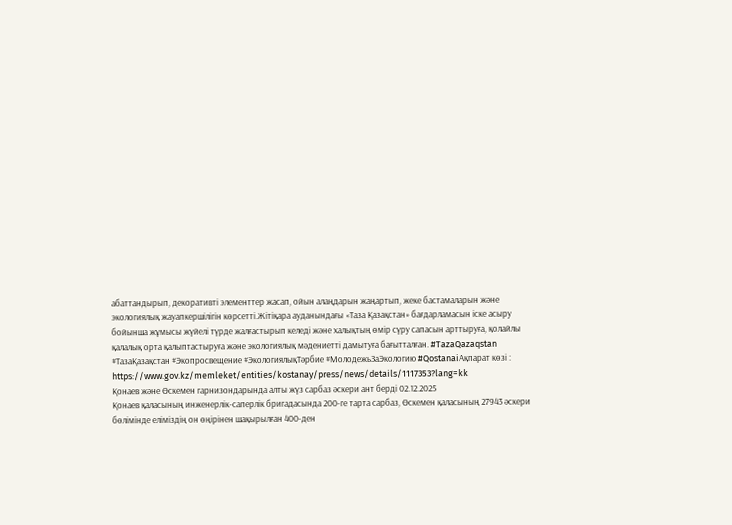абаттандырып, декоративті элементтер жасап, ойын алаңдарын жаңартып, жеке бастамаларын және экологиялық жауапкершілігін көрсетті.Жітіқара ауданындағы «Таза Қазақстан» бағдарламасын іске асыру бойынша жұмысы жүйелі түрде жалғастырып келеді және халықтың өмір сүру сапасын арттыруға, қолайлы қалалық орта қалыптастыруға және экологиялық мәдениетті дамытуға бағытталған. #TazaQazaqstan #ТазаҚазақстан #Экопросвещение #ЭкологиялықТәрбие #МолодежьЗаЭкологию #QostanaiАқпарат көзі : https://www.gov.kz/memleket/entities/kostanay/press/news/details/1117353?lang=kk
Қонаев және Өскемен гарнизондарында алты жүз сарбаз әскери ант берді 02.12.2025
Қонаев қаласының инженерлік-саперлік бригадасында 200-ге тарта сарбаз, Өскемен қаласының 27943 әскери бөлімінде еліміздің он өңірінен шақырылған 400-ден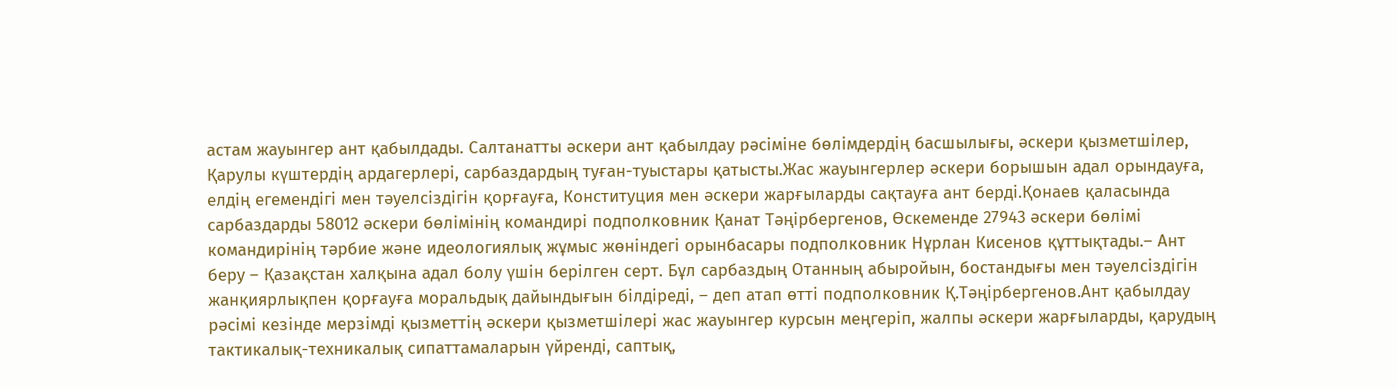астам жауынгер ант қабылдады. Салтанатты әскери ант қабылдау рәсіміне бөлімдердің басшылығы, әскери қызметшілер, Қарулы күштердің ардагерлері, сарбаздардың туған-туыстары қатысты.Жас жауынгерлер әскери борышын адал орындауға, елдің егемендігі мен тәуелсіздігін қорғауға, Конституция мен әскери жарғыларды сақтауға ант берді.Қонаев қаласында сарбаздарды 58012 әскери бөлімінің командирі подполковник Қанат Тәңірбергенов, Өскеменде 27943 әскери бөлімі командирінің тәрбие және идеологиялық жұмыс жөніндегі орынбасары подполковник Нұрлан Кисенов құттықтады.– Ант беру – Қазақстан халқына адал болу үшін берілген серт. Бұл сарбаздың Отанның абыройын, бостандығы мен тәуелсіздігін жанқиярлықпен қорғауға моральдық дайындығын білдіреді, – деп атап өтті подполковник Қ.Тәңірбергенов.Ант қабылдау рәсімі кезінде мерзімді қызметтің әскери қызметшілері жас жауынгер курсын меңгеріп, жалпы әскери жарғыларды, қарудың тактикалық-техникалық сипаттамаларын үйренді, саптық,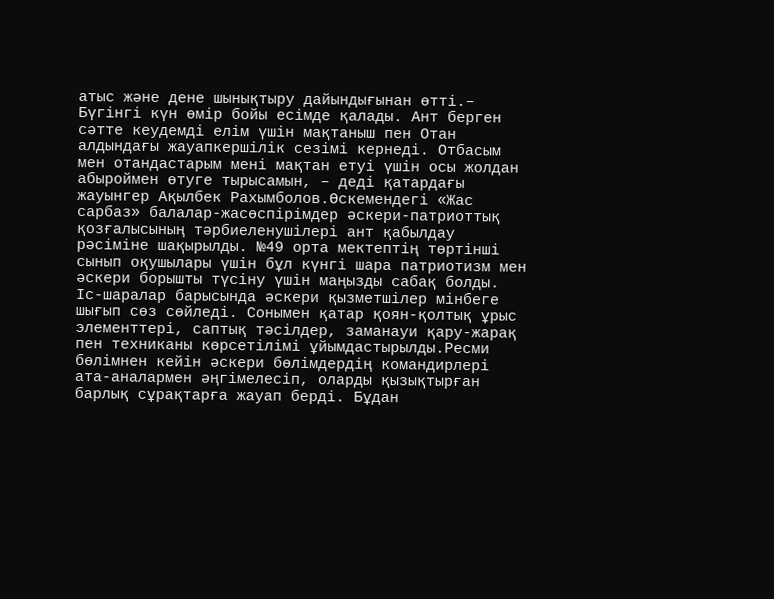атыс және дене шынықтыру дайындығынан өтті.– Бүгінгі күн өмір бойы есімде қалады. Ант берген сәтте кеудемді елім үшін мақтаныш пен Отан алдындағы жауапкершілік сезімі кернеді. Отбасым мен отандастарым мені мақтан етуі үшін осы жолдан абыроймен өтуге тырысамын, – деді қатардағы жауынгер Ақылбек Рахымболов.Өскемендегі «Жас сарбаз» балалар-жасөспірімдер әскери-патриоттық қозғалысының тәрбиеленушілері ант қабылдау рәсіміне шақырылды. №49 орта мектептің төртінші сынып оқушылары үшін бұл күнгі шара патриотизм мен әскери борышты түсіну үшін маңызды сабақ болды. Іс-шаралар барысында әскери қызметшілер мінбеге шығып сөз сөйледі. Сонымен қатар қоян-қолтық ұрыс элементтері, саптық тәсілдер, заманауи қару-жарақ пен техниканы көрсетілімі ұйымдастырылды.Ресми бөлімнен кейін әскери бөлімдердің командирлері ата-аналармен әңгімелесіп, оларды қызықтырған барлық сұрақтарға жауап берді. Бұдан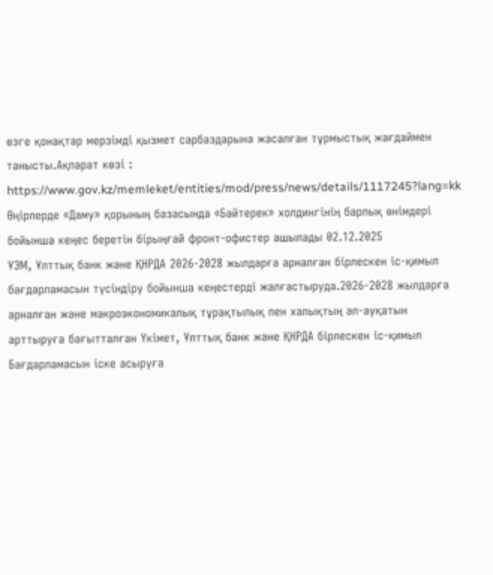өзге қонақтар мерзімді қызмет сарбаздарына жасалған тұрмыстық жағдаймен танысты.Ақпарат көзі : https://www.gov.kz/memleket/entities/mod/press/news/details/1117245?lang=kk
Өңірлерде «Даму» қорының базасында «Бәйтерек» холдингінің барлық өнімдері бойынша кеңес беретін бірыңғай фронт-офистер ашылады 02.12.2025
ҰЭМ, Ұлттық банк және ҚНРДА 2026-2028 жылдарға арналған бірлескен іс-қимыл бағдарламасын түсіндіру бойынша кеңестерді жалғастыруда.2026-2028 жылдарға арналған және макроэкономикалық тұрақтылық пен халықтың әл-ауқатын арттыруға бағытталған Үкімет, Ұлттық банк және ҚНРДА бірлескен іс-қимыл Бағдарламасын іске асыруға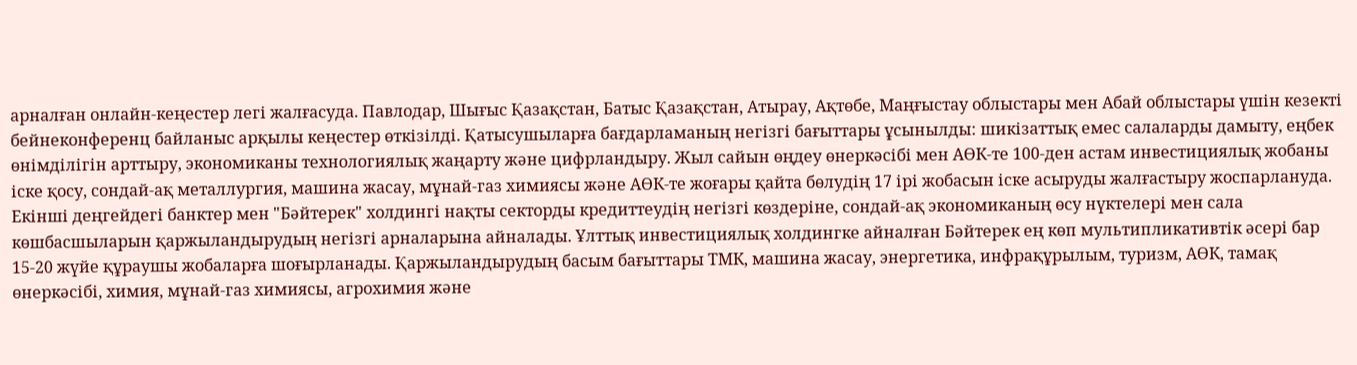арналған онлайн-кеңестер легі жалғасуда. Павлодар, Шығыс Қазақстан, Батыс Қазақстан, Атырау, Ақтөбе, Маңғыстау облыстары мен Абай облыстары үшін кезекті бейнеконференц байланыс арқылы кеңестер өткізілді. Қатысушыларға бағдарламаның негізгі бағыттары ұсынылды: шикізаттық емес салаларды дамыту, еңбек өнімділігін арттыру, экономиканы технологиялық жаңарту және цифрландыру. Жыл сайын өңдеу өнеркәсібі мен АӨК-те 100-ден астам инвестициялық жобаны іске қосу, сондай-ақ металлургия, машина жасау, мұнай-газ химиясы және АӨК-те жоғары қайта бөлудің 17 ірі жобасын іске асыруды жалғастыру жоспарлануда. Екінші деңгейдегі банктер мен "Бәйтерек" холдингі нақты секторды кредиттеудің негізгі көздеріне, сондай-ақ экономиканың өсу нүктелері мен сала көшбасшыларын қаржыландырудың негізгі арналарына айналады. Ұлттық инвестициялық холдингке айналған Бәйтерек ең көп мультипликативтік әсері бар 15-20 жүйе құраушы жобаларға шоғырланады. Қаржыландырудың басым бағыттары ТМК, машина жасау, энергетика, инфрақұрылым, туризм, АӨК, тамақ өнеркәсібі, химия, мұнай-газ химиясы, агрохимия және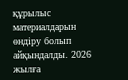құрылыс материалдарын өндіру болып айқындалды. 2026 жылға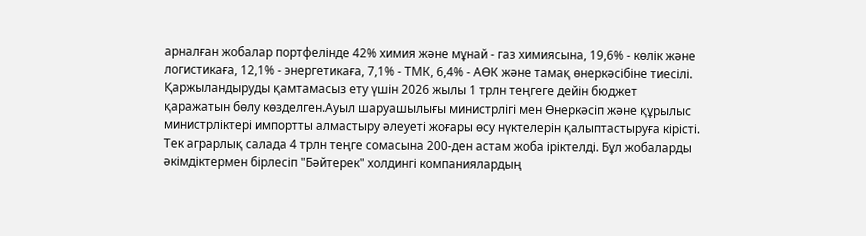арналған жобалар портфелінде 42% химия және мұнай - газ химиясына, 19,6% - көлік және логистикаға, 12,1% - энергетикаға, 7,1% - ТМК, 6,4% - АӨК және тамақ өнеркәсібіне тиесілі. Қаржыландыруды қамтамасыз ету үшін 2026 жылы 1 трлн теңгеге дейін бюджет қаражатын бөлу көзделген.Ауыл шаруашылығы министрлігі мен Өнеркәсіп және құрылыс министрліктері импортты алмастыру әлеуеті жоғары өсу нүктелерін қалыптастыруға кірісті. Тек аграрлық салада 4 трлн теңге сомасына 200-ден астам жоба іріктелді. Бұл жобаларды әкімдіктермен бірлесіп "Бәйтерек" холдингі компаниялардың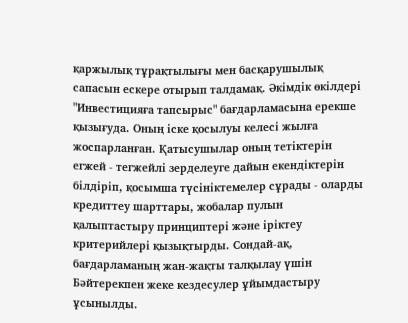қаржылық тұрақтылығы мен басқарушылық сапасын ескере отырып талдамақ. Әкімдік өкілдері "Инвестицияға тапсырыс" бағдарламасына ерекше қызығуда. Оның іске қосылуы келесі жылға жоспарланған. Қатысушылар оның тетіктерін егжей - тегжейлі зерделеуге дайын екендіктерін білдіріп, қосымша түсініктемелер сұрады - оларды кредиттеу шарттары, жобалар пулын қалыптастыру принциптері және іріктеу критерийлері қызықтырды. Сондай-ақ, бағдарламаның жан-жақты талқылау үшін Бәйтерекпен жеке кездесулер ұйымдастыру ұсынылды.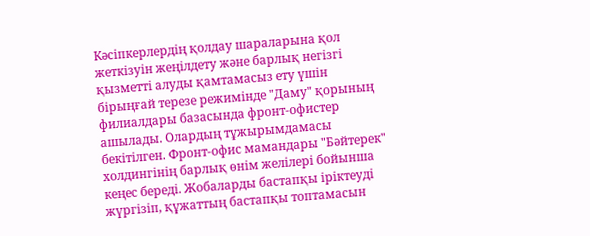Кәсіпкерлердің қолдау шараларына қол жеткізуін жеңілдету және барлық негізгі қызметті алуды қамтамасыз ету үшін бірыңғай терезе режимінде "Даму" қорының филиалдары базасында фронт-офистер ашылады. Олардың тұжырымдамасы бекітілген. Фронт-офис мамандары "Бәйтерек" холдингінің барлық өнім желілері бойынша кеңес береді. Жобаларды бастапқы іріктеуді жүргізіп, құжаттың бастапқы топтамасын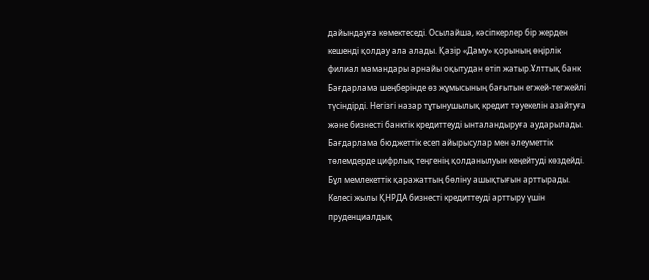дайындауға көмектеседі. Осылайша, кәсіпкерлер бір жерден кешенді қолдау ала алады. Қазір «Даму» қорының өңірлік филиал мамандары арнайы оқытудан өтіп жатыр.Ұлттық банк Бағдарлама шеңберінде өз жұмысының бағытын егжей-тегжейлі түсіндірді. Негізгі назар тұтынушылық кредит тәуекелін азайтуға және бизнесті банктік кредиттеуді ынталандыруға аударылады. Бағдарлама бюджеттік есеп айырысулар мен әлеуметтік төлемдерде цифрлық теңгенің қолданылуын кеңейтуді көздейді. Бұл мемлекеттік қаражаттың бөліну ашықтығын арттырады. Келесі жылы ҚНРДА бизнесті кредиттеуді арттыру үшін пруденциалдық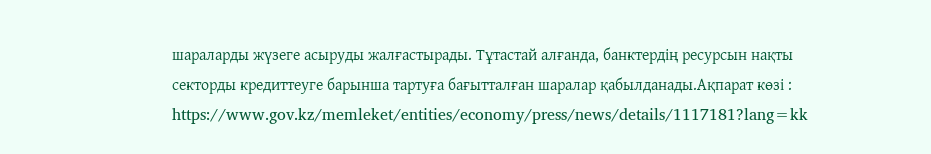шараларды жүзеге асыруды жалғастырады. Тұтастай алғанда, банктердің ресурсын нақты секторды кредиттеуге барынша тартуға бағытталған шаралар қабылданады.Ақпарат көзі : https://www.gov.kz/memleket/entities/economy/press/news/details/1117181?lang=kk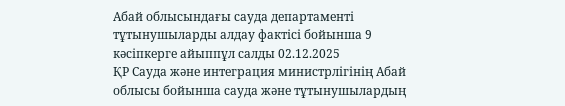Абай облысындағы сауда департаменті тұтынушыларды алдау фактісі бойынша 9 кәсіпкерге айыппұл салды 02.12.2025
ҚР Сауда және интеграция министрлігінің Абай облысы бойынша сауда және тұтынушылардың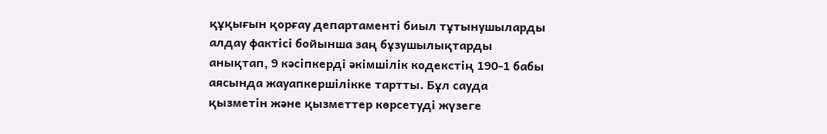құқығын қорғау департаменті биыл тұтынушыларды алдау фактісі бойынша заң бұзушылықтарды анықтап, 9 кәсіпкерді әкімшілік кодекстің 190-1 бабы аясында жауапкершілікке тартты. Бұл сауда қызметін және қызметтер көрсетуді жүзеге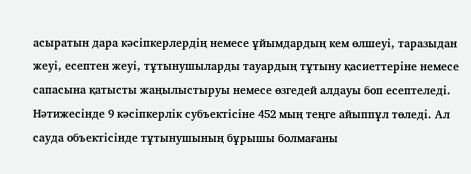асыратын дара кәсіпкерлердің немесе ұйымдардың кем өлшеуі, таразыдан жеуі, есептен жеуі, тұтынушыларды тауардың тұтыну қасиеттеріне немесе сапасына қатысты жаңылыстыруы немесе өзгедей алдауы боп есептеледі. Нәтижесінде 9 кәсіпкерлік субъектісіне 452 мың теңге айыппұл төледі. Ал сауда объектісінде тұтынушының бұрышы болмағаны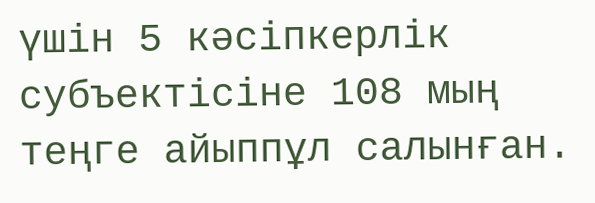үшін 5 кәсіпкерлік субъектісіне 108 мың теңге айыппұл салынған.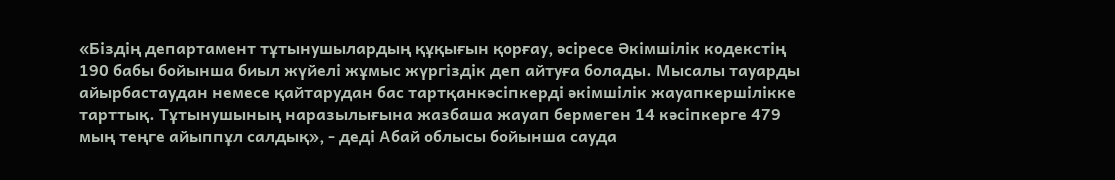«Біздің департамент тұтынушылардың құқығын қорғау, әсіресе Әкімшілік кодекстің 190 бабы бойынша биыл жүйелі жұмыс жүргіздік деп айтуға болады. Мысалы тауарды айырбастаудан немесе қайтарудан бас тартқанкәсіпкерді әкімшілік жауапкершілікке тарттық. Тұтынушының наразылығына жазбаша жауап бермеген 14 кәсіпкерге 479 мың теңге айыппұл салдық», - деді Абай облысы бойынша сауда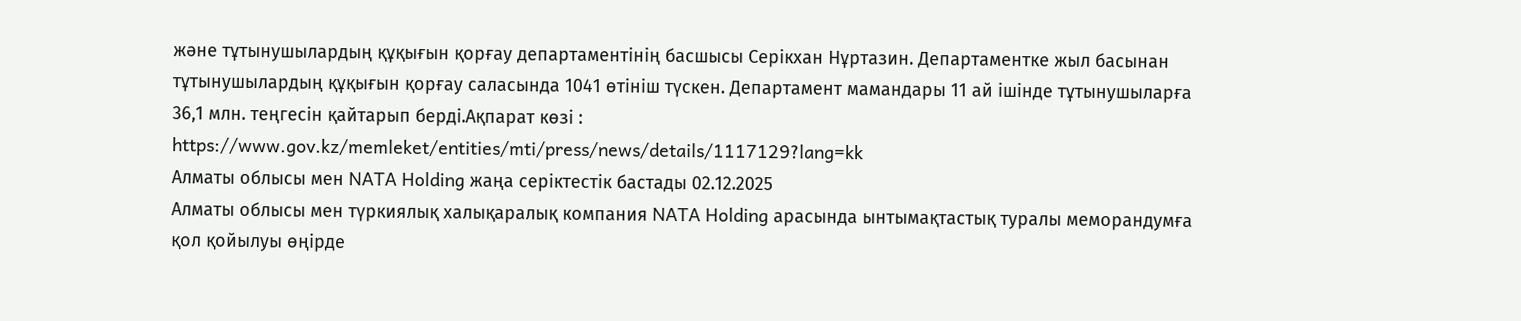және тұтынушылардың құқығын қорғау департаментінің басшысы Серікхан Нұртазин. Департаментке жыл басынан тұтынушылардың құқығын қорғау саласында 1041 өтініш түскен. Департамент мамандары 11 ай ішінде тұтынушыларға 36,1 млн. теңгесін қайтарып берді.Ақпарат көзі : https://www.gov.kz/memleket/entities/mti/press/news/details/1117129?lang=kk
Алматы облысы мен NATA Holding жаңа серіктестік бастады 02.12.2025
Алматы облысы мен түркиялық халықаралық компания NATA Holding арасында ынтымақтастық туралы меморандумға қол қойылуы өңірде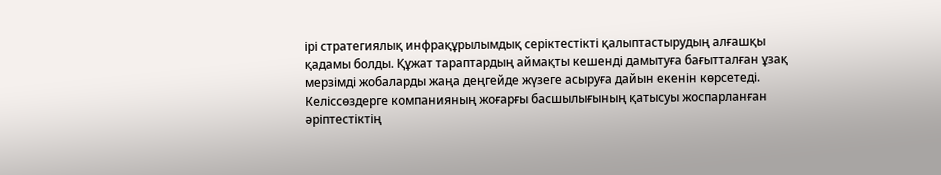ірі стратегиялық инфрақұрылымдық серіктестікті қалыптастырудың алғашқы қадамы болды. Құжат тараптардың аймақты кешенді дамытуға бағытталған ұзақ мерзімді жобаларды жаңа деңгейде жүзеге асыруға дайын екенін көрсетеді. Келіссөздерге компанияның жоғарғы басшылығының қатысуы жоспарланған әріптестіктің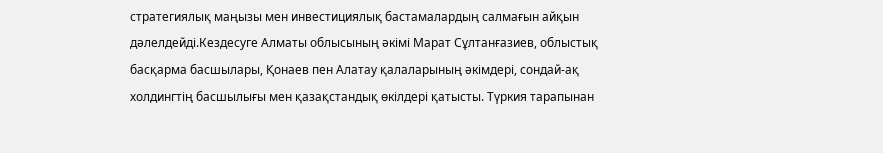стратегиялық маңызы мен инвестициялық бастамалардың салмағын айқын дәлелдейді.Кездесуге Алматы облысының әкімі Марат Сұлтанғазиев, облыстық басқарма басшылары, Қонаев пен Алатау қалаларының әкімдері, сондай-ақ холдингтің басшылығы мен қазақстандық өкілдері қатысты. Түркия тарапынан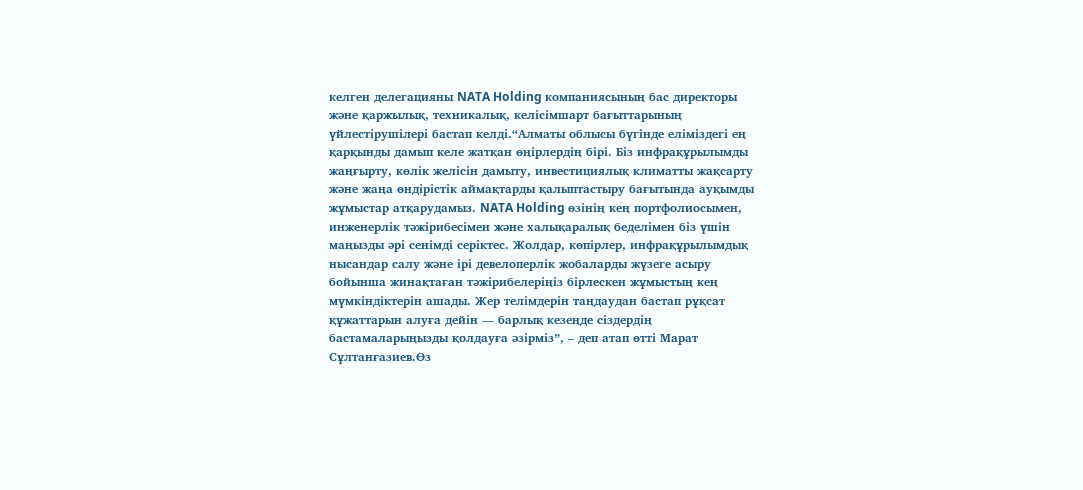келген делегацияны NATA Holding компаниясының бас директоры және қаржылық, техникалық, келісімшарт бағыттарының үйлестірушілері бастап келді.“Алматы облысы бүгінде еліміздегі ең қарқынды дамып келе жатқан өңірлердің бірі. Біз инфрақұрылымды жаңғырту, көлік желісін дамыту, инвестициялық климатты жақсарту және жаңа өндірістік аймақтарды қалыптастыру бағытында ауқымды жұмыстар атқарудамыз. NATA Holding өзінің кең портфолиосымен, инженерлік тәжірибесімен және халықаралық беделімен біз үшін маңызды әрі сенімді серіктес. Жолдар, көпірлер, инфрақұрылымдық нысандар салу және ірі девелоперлік жобаларды жүзеге асыру бойынша жинақтаған тәжірибелеріңіз бірлескен жұмыстың кең мүмкіндіктерін ашады. Жер телімдерін таңдаудан бастап рұқсат құжаттарын алуға дейін — барлық кезеңде сіздердің бастамаларыңызды қолдауға әзірміз”, – деп атап өтті Марат Сұлтанғазиев.Өз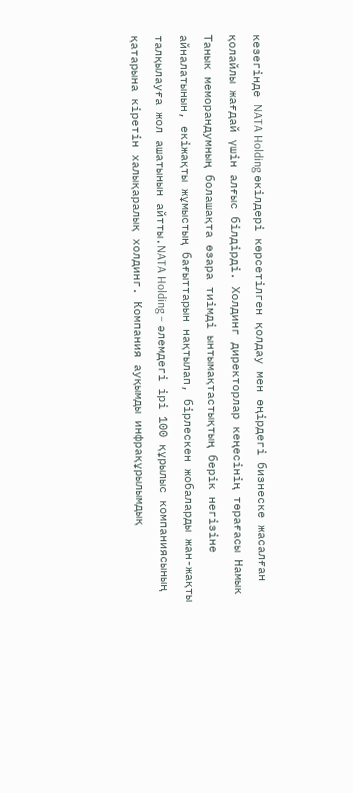кезегінде NATA Holding өкілдері көрсетілген қолдау мен өңірдегі бизнеске жасалған қолайлы жағдай үшін алғыс білдірді. Холдинг директорлар кеңесінің төрағасы Намык Танык меморандумның болашақта өзара тиімді ынтымақтастықтың берік негізіне айналатынын, екіжақты жұмыстың бағыттарын нақтылап, бірлескен жобаларды жан-жақты талқылауға жол ашатынын айтты.NATA Holding – әлемдегі ірі 100 құрылыс компаниясының қатарына кіретін халықаралық холдинг. Компания ауқымды инфрақұрылымдық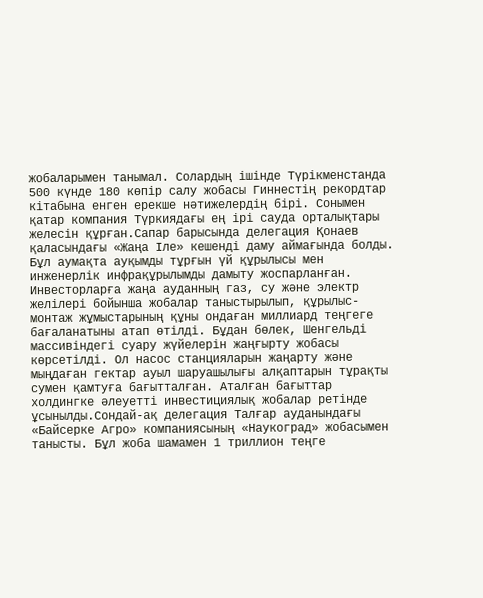жобаларымен танымал. Солардың ішінде Түрікменстанда 500 күнде 180 көпір салу жобасы Гиннестің рекордтар кітабына енген ерекше нәтижелердің бірі. Сонымен қатар компания Түркиядағы ең ірі сауда орталықтары желесін құрған.Сапар барысында делегация Қонаев қаласындағы «Жаңа Іле» кешенді даму аймағында болды. Бұл аумақта ауқымды тұрғын үй құрылысы мен инженерлік инфрақұрылымды дамыту жоспарланған. Инвесторларға жаңа ауданның газ, су және электр желілері бойынша жобалар таныстырылып, құрылыс-монтаж жұмыстарының құны ондаған миллиард теңгеге бағаланатыны атап өтілді. Бұдан бөлек, Шенгельді массивіндегі суару жүйелерін жаңғырту жобасы көрсетілді. Ол насос станцияларын жаңарту және мыңдаған гектар ауыл шаруашылығы алқаптарын тұрақты сумен қамтуға бағытталған. Аталған бағыттар холдингке әлеуетті инвестициялық жобалар ретінде ұсынылды.Сондай-ақ делегация Талғар ауданындағы «Байсерке Агро» компаниясының «Наукоград» жобасымен танысты. Бұл жоба шамамен 1 триллион теңге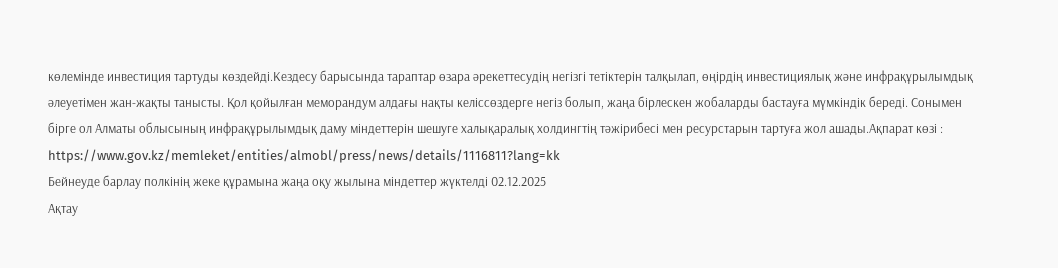көлемінде инвестиция тартуды көздейді.Кездесу барысында тараптар өзара әрекеттесудің негізгі тетіктерін талқылап, өңірдің инвестициялық және инфрақұрылымдық әлеуетімен жан-жақты танысты. Қол қойылған меморандум алдағы нақты келіссөздерге негіз болып, жаңа бірлескен жобаларды бастауға мүмкіндік береді. Сонымен бірге ол Алматы облысының инфрақұрылымдық даму міндеттерін шешуге халықаралық холдингтің тәжірибесі мен ресурстарын тартуға жол ашады.Ақпарат көзі : https://www.gov.kz/memleket/entities/almobl/press/news/details/1116811?lang=kk
Бейнеуде барлау полкінің жеке құрамына жаңа оқу жылына міндеттер жүктелді 02.12.2025
Ақтау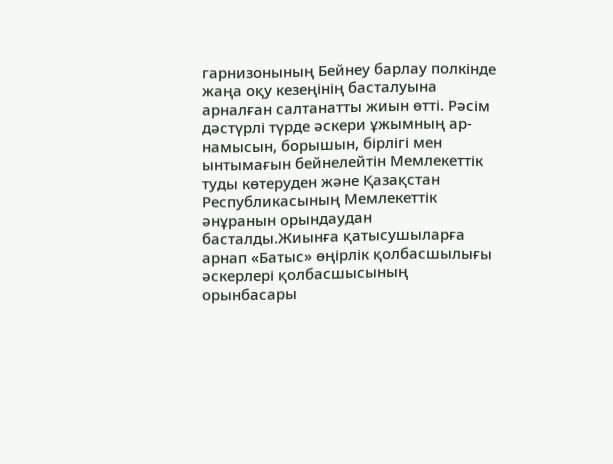гарнизонының Бейнеу барлау полкінде жаңа оқу кезеңінің басталуына арналған салтанатты жиын өтті. Рәсім дәстүрлі түрде әскери ұжымның ар-намысын, борышын, бірлігі мен ынтымағын бейнелейтін Мемлекеттік туды көтеруден және Қазақстан Республикасының Мемлекеттік әнұранын орындаудан басталды.Жиынға қатысушыларға арнап «Батыс» өңірлік қолбасшылығы әскерлері қолбасшысының орынбасары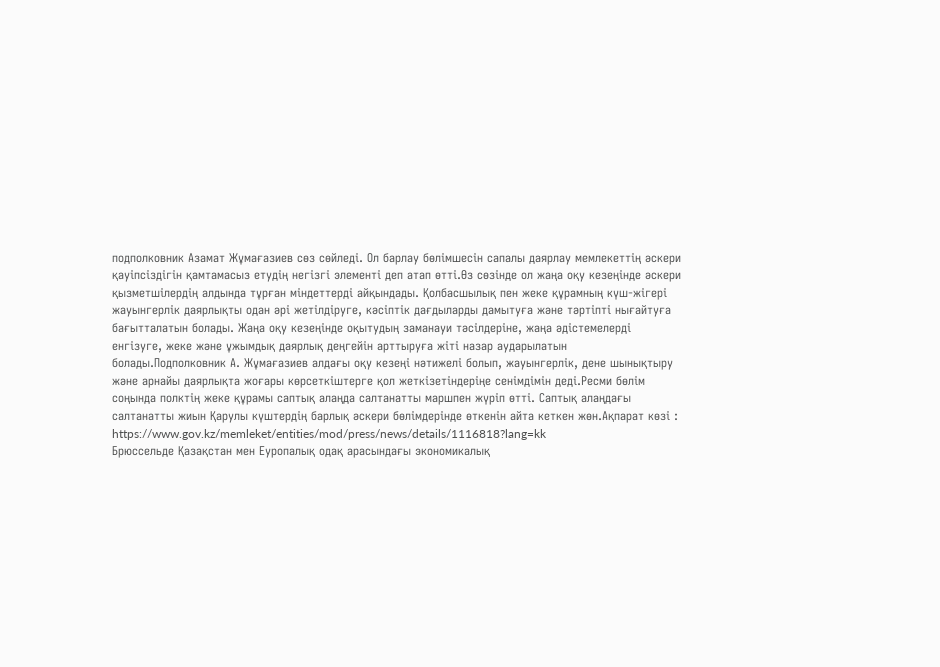подполковник Азамат Жұмағазиев сөз сөйледі. Ол барлау бөлімшесін сапалы даярлау мемлекеттің әскери қауіпсіздігін қамтамасыз етудің негізгі элементі деп атап өтті.Өз сөзінде ол жаңа оқу кезеңінде әскери қызметшілердің алдында тұрған міндеттерді айқындады. Қолбасшылық пен жеке құрамның күш-жігері жауынгерлік даярлықты одан әрі жетілдіруге, кәсіптік дағдыларды дамытуға және тәртіпті нығайтуға бағытталатын болады. Жаңа оқу кезеңінде оқытудың заманауи тәсілдеріне, жаңа әдістемелерді енгізуге, жеке және ұжымдық даярлық деңгейін арттыруға жіті назар аударылатын болады.Подполковник А. Жұмағазиев алдағы оқу кезеңі нәтижелі болып, жауынгерлік, дене шынықтыру және арнайы даярлықта жоғары көрсеткіштерге қол жеткізетіндеріңе сенімдімін деді.Ресми бөлім соңында полктің жеке құрамы саптық алаңда салтанатты маршпен жүріп өтті. Саптық алаңдағы салтанатты жиын Қарулы күштердің барлық әскери бөлімдерінде өткенін айта кеткен жөн.Ақпарат көзі : https://www.gov.kz/memleket/entities/mod/press/news/details/1116818?lang=kk
Брюссельде Қазақстан мен Еуропалық одақ арасындағы экономикалық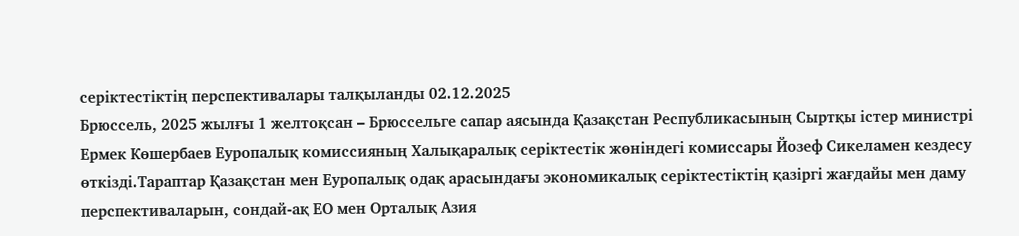серіктестіктің перспективалары талқыланды 02.12.2025
Брюссель, 2025 жылғы 1 желтоқсан – Брюссельге сапар аясында Қазақстан Республикасының Сыртқы істер министрі Ермек Көшербаев Еуропалық комиссияның Халықаралық серіктестік жөніндегі комиссары Йозеф Сикеламен кездесу өткізді.Тараптар Қазақстан мен Еуропалық одақ арасындағы экономикалық серіктестіктің қазіргі жағдайы мен даму перспективаларын, сондай-ақ ЕО мен Орталық Азия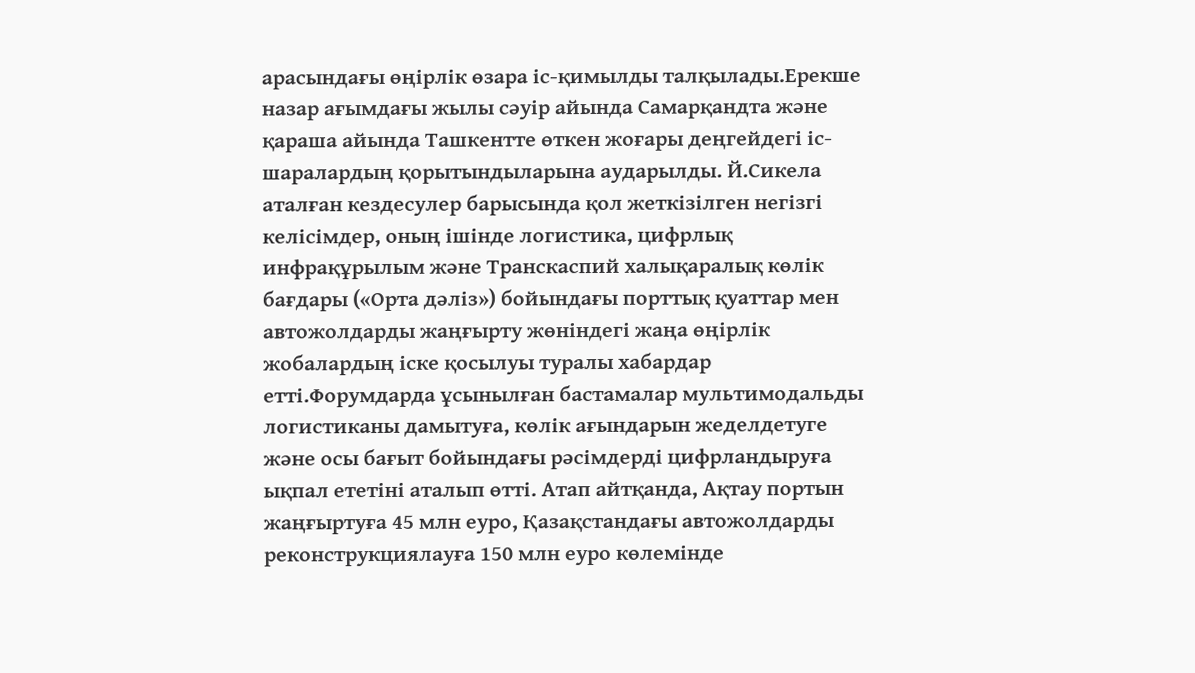арасындағы өңірлік өзара іс-қимылды талқылады.Ерекше назар ағымдағы жылы сәуір айында Самарқандта және қараша айында Ташкентте өткен жоғары деңгейдегі іс-шаралардың қорытындыларына аударылды. Й.Сикела аталған кездесулер барысында қол жеткізілген негізгі келісімдер, оның ішінде логистика, цифрлық инфрақұрылым және Транскаспий халықаралық көлік бағдары («Орта дәліз») бойындағы порттық қуаттар мен автожолдарды жаңғырту жөніндегі жаңа өңірлік жобалардың іске қосылуы туралы хабардар етті.Форумдарда ұсынылған бастамалар мультимодальды логистиканы дамытуға, көлік ағындарын жеделдетуге және осы бағыт бойындағы рәсімдерді цифрландыруға ықпал ететіні аталып өтті. Атап айтқанда, Ақтау портын жаңғыртуға 45 млн еуро, Қазақстандағы автожолдарды реконструкциялауға 150 млн еуро көлемінде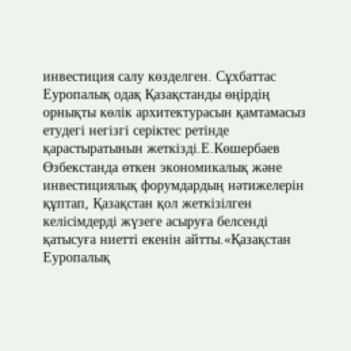инвестиция салу көзделген. Сұхбаттас Еуропалық одақ Қазақстанды өңірдің орнықты көлік архитектурасын қамтамасыз етудегі негізгі серіктес ретінде қарастыратынын жеткізді.Е.Көшербаев Өзбекстанда өткен экономикалық және инвестициялық форумдардың нәтижелерін құптап, Қазақстан қол жеткізілген келісімдерді жүзеге асыруға белсенді қатысуға ниетті екенін айтты.«Қазақстан Еуропалық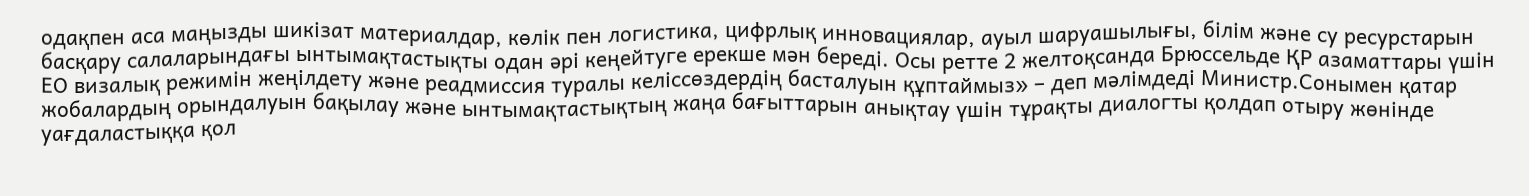одақпен аса маңызды шикізат материалдар, көлік пен логистика, цифрлық инновациялар, ауыл шаруашылығы, білім және су ресурстарын басқару салаларындағы ынтымақтастықты одан әрі кеңейтуге ерекше мән береді. Осы ретте 2 желтоқсанда Брюссельде ҚР азаматтары үшін ЕО визалық режимін жеңілдету және реадмиссия туралы келіссөздердің басталуын құптаймыз» – деп мәлімдеді Министр.Сонымен қатар жобалардың орындалуын бақылау және ынтымақтастықтың жаңа бағыттарын анықтау үшін тұрақты диалогты қолдап отыру жөнінде уағдаластыққа қол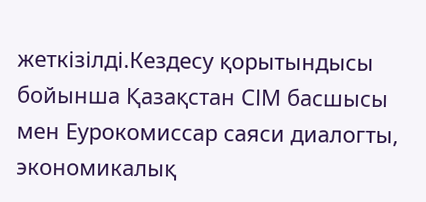жеткізілді.Кездесу қорытындысы бойынша Қазақстан СІМ басшысы мен Еурокомиссар саяси диалогты, экономикалық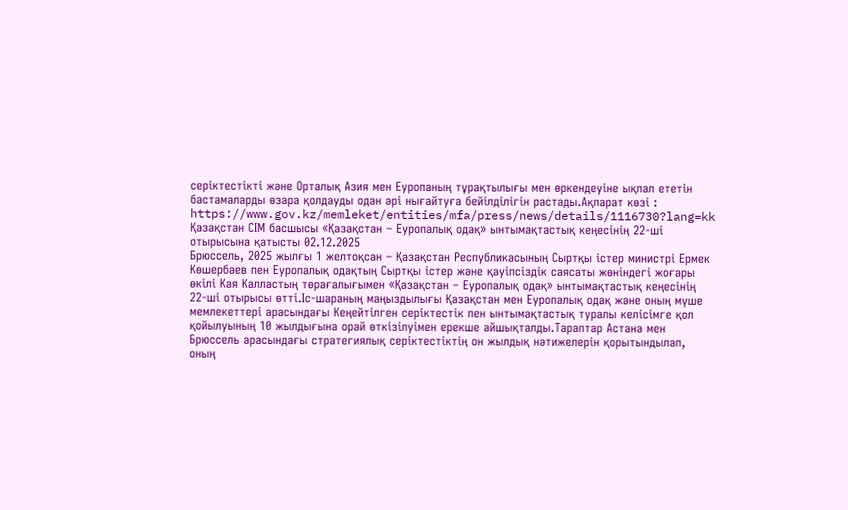серіктестікті және Орталық Азия мен Еуропаның тұрақтылығы мен өркендеуіне ықпал ететін бастамаларды өзара қолдауды одан әрі нығайтуға бейілділігін растады.Ақпарат көзі : https://www.gov.kz/memleket/entities/mfa/press/news/details/1116730?lang=kk
Қазақстан СІМ басшысы «Қазақстан – Еуропалық одақ» ынтымақтастық кеңесінің 22-ші отырысына қатысты 02.12.2025
Брюссель, 2025 жылғы 1 желтоқсан – Қазақстан Республикасының Сыртқы істер министрі Ермек Көшербаев пен Еуропалық одақтың Сыртқы істер және қауіпсіздік саясаты жөніндегі жоғары өкілі Кая Калластың төрағалығымен «Қазақстан – Еуропалық одақ» ынтымақтастық кеңесінің 22-ші отырысы өтті.Іс-шараның маңыздылығы Қазақстан мен Еуропалық одақ және оның мүше мемлекеттері арасындағы Кеңейтілген серіктестік пен ынтымақтастық туралы келісімге қол қойылуының 10 жылдығына орай өткізілуімен ерекше айшықталды.Тараптар Астана мен Брюссель арасындағы стратегиялық серіктестіктің он жылдық нәтижелерін қорытындылап, оның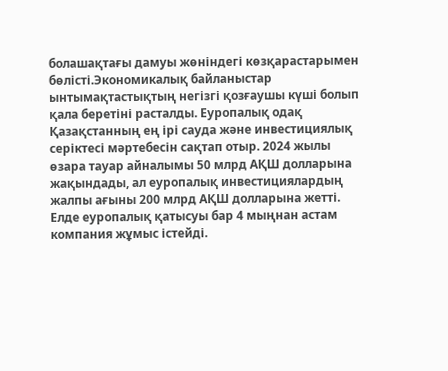болашақтағы дамуы жөніндегі көзқарастарымен бөлісті.Экономикалық байланыстар ынтымақтастықтың негізгі қозғаушы күші болып қала беретіні расталды. Еуропалық одақ Қазақстанның ең ірі сауда және инвестициялық серіктесі мәртебесін сақтап отыр. 2024 жылы өзара тауар айналымы 50 млрд АҚШ долларына жақындады, ал еуропалық инвестициялардың жалпы ағыны 200 млрд АҚШ долларына жетті. Елде еуропалық қатысуы бар 4 мыңнан астам компания жұмыс істейді.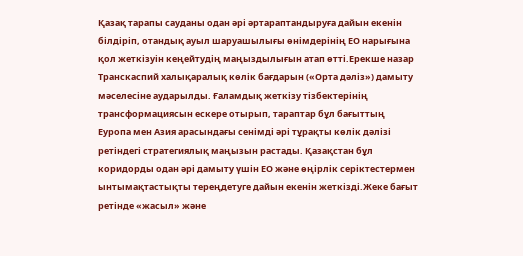Қазақ тарапы сауданы одан әрі әртараптандыруға дайын екенін білдіріп, отандық ауыл шаруашылығы өнімдерінің ЕО нарығына қол жеткізуін кеңейтудің маңыздылығын атап өтті.Ерекше назар Транскаспий халықаралық көлік бағдарын («Орта дәліз») дамыту мәселесіне аударылды. Ғаламдық жеткізу тізбектерінің трансформациясын ескере отырып, тараптар бұл бағыттың Еуропа мен Азия арасындағы сенімді әрі тұрақты көлік дәлізі ретіндегі стратегиялық маңызын растады. Қазақстан бұл коридорды одан әрі дамыту үшін ЕО және өңірлік серіктестермен ынтымақтастықты тереңдетуге дайын екенін жеткізді.Жеке бағыт ретінде «жасыл» және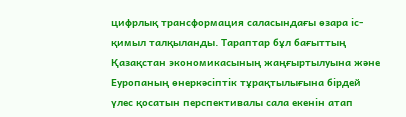цифрлық трансформация саласындағы өзара іс-қимыл талқыланды. Тараптар бұл бағыттың Қазақстан экономикасының жаңғыртылуына және Еуропаның өнеркәсіптік тұрақтылығына бірдей үлес қосатын перспективалы сала екенін атап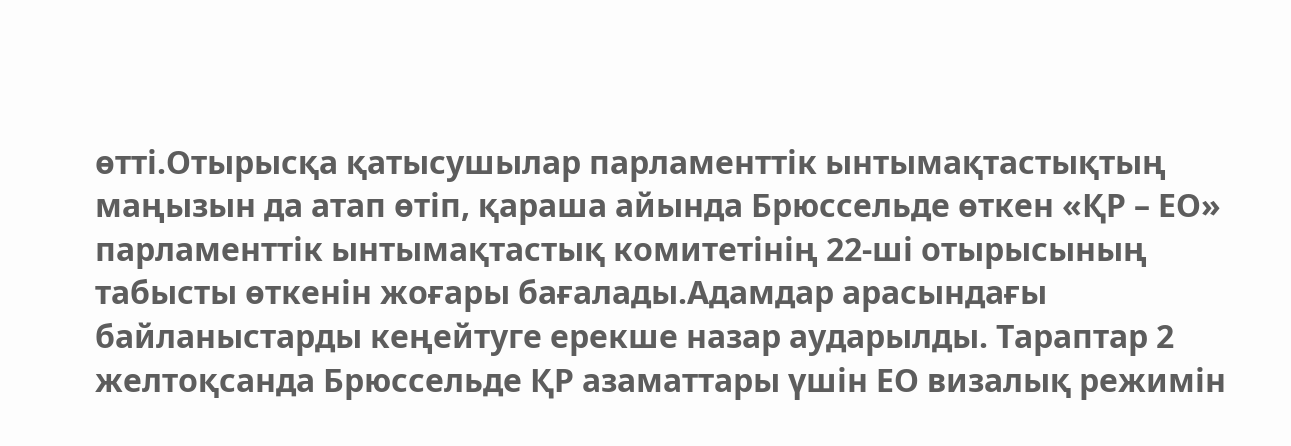өтті.Отырысқа қатысушылар парламенттік ынтымақтастықтың маңызын да атап өтіп, қараша айында Брюссельде өткен «ҚР – ЕО» парламенттік ынтымақтастық комитетінің 22-ші отырысының табысты өткенін жоғары бағалады.Адамдар арасындағы байланыстарды кеңейтуге ерекше назар аударылды. Тараптар 2 желтоқсанда Брюссельде ҚР азаматтары үшін ЕО визалық режимін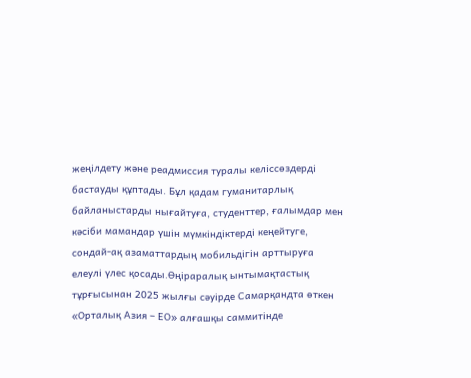жеңілдету және реадмиссия туралы келіссөздерді бастауды құптады. Бұл қадам гуманитарлық байланыстарды нығайтуға, студенттер, ғалымдар мен кәсіби мамандар үшін мүмкіндіктерді кеңейтуге, сондай-ақ азаматтардың мобильдігін арттыруға елеулі үлес қосады.Өңіраралық ынтымақтастық тұрғысынан 2025 жылғы сәуірде Самарқандта өткен «Орталық Азия – ЕО» алғашқы саммитінде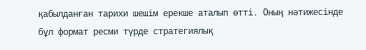қабылданған тарихи шешім ерекше аталып өтті. Оның нәтижесінде бұл формат ресми түрде стратегиялық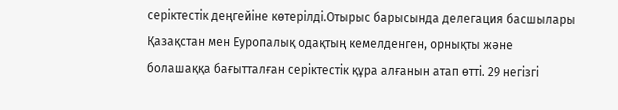серіктестік деңгейіне көтерілді.Отырыс барысында делегация басшылары Қазақстан мен Еуропалық одақтың кемелденген, орнықты және болашаққа бағытталған серіктестік құра алғанын атап өтті. 29 негізгі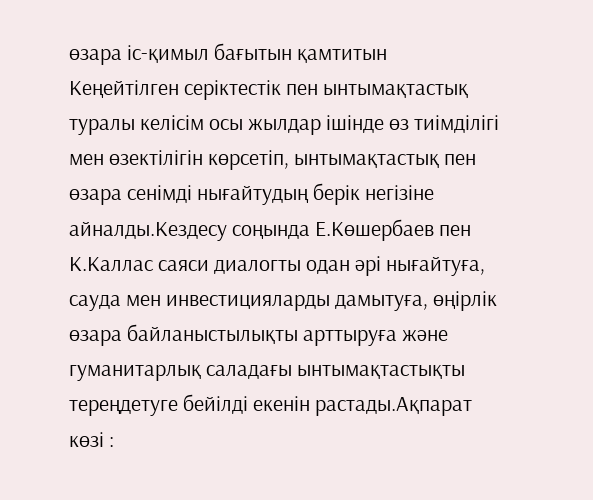өзара іс-қимыл бағытын қамтитын Кеңейтілген серіктестік пен ынтымақтастық туралы келісім осы жылдар ішінде өз тиімділігі мен өзектілігін көрсетіп, ынтымақтастық пен өзара сенімді нығайтудың берік негізіне айналды.Кездесу соңында Е.Көшербаев пен К.Каллас саяси диалогты одан әрі нығайтуға, сауда мен инвестицияларды дамытуға, өңірлік өзара байланыстылықты арттыруға және гуманитарлық саладағы ынтымақтастықты тереңдетуге бейілді екенін растады.Ақпарат көзі :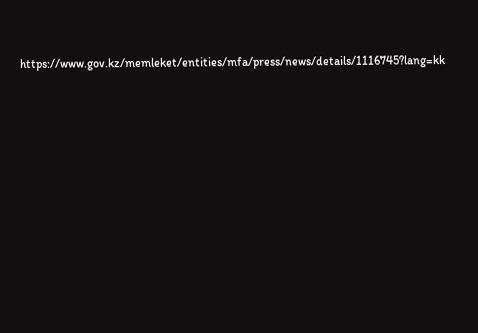https://www.gov.kz/memleket/entities/mfa/press/news/details/1116745?lang=kk